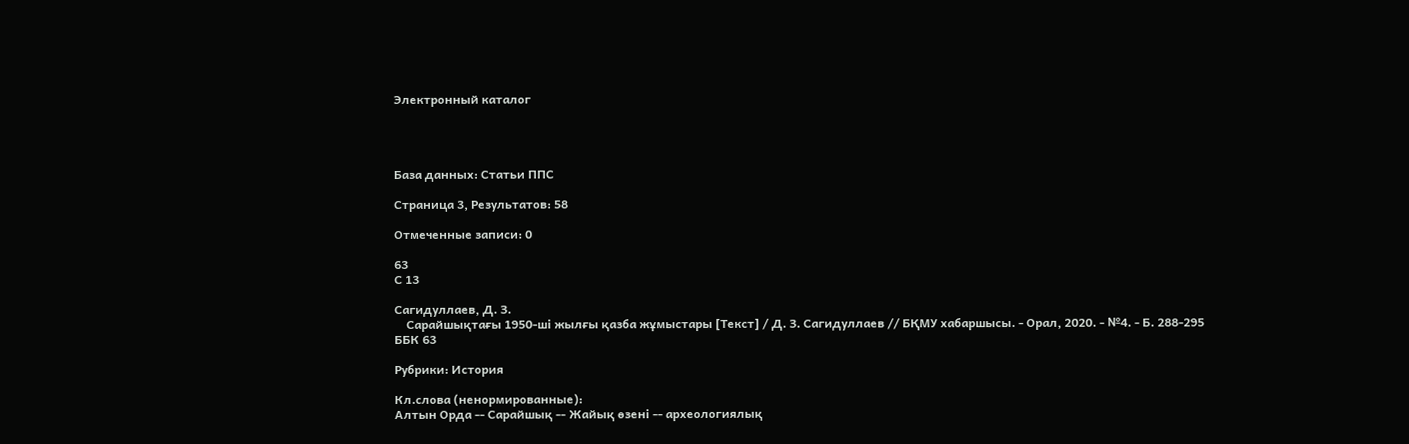Электронный каталог




База данных: Статьи ППС

Страница 3, Результатов: 58

Отмеченные записи: 0

63
С 13

Сагидуллаев, Д. З.
    Сарайшықтағы 1950-ші жылғы қазба жұмыстары [Текст] / Д. З. Сагидуллаев // БҚМУ хабаршысы. - Орал, 2020. - №4. - Б. 288-295
ББК 63

Рубрики: История

Кл.слова (ненормированные):
Алтын Орда -- Сарайшық -- Жайық өзені -- археологиялық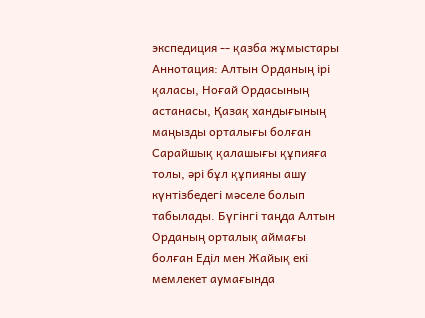экспедиция -- қазба жұмыстары
Аннотация: Алтын Орданың ірі қаласы, Ноғай Ордасының астанасы, Қазақ хандығының маңызды орталығы болған Сарайшық қалашығы құпияға толы, әрі бұл құпияны ашу күнтізбедегі мәселе болып табылады. Бүгінгі таңда Алтын Орданың орталық аймағы болған Еділ мен Жайық екі мемлекет аумағында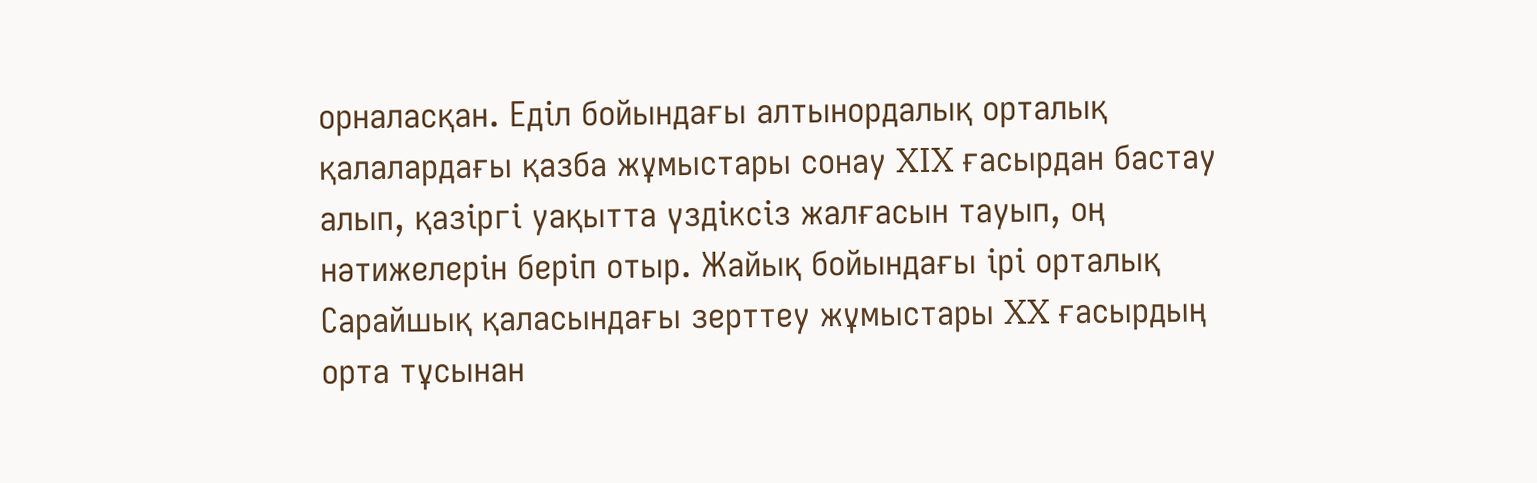орналасқан. Еділ бойындағы алтынордалық орталық қалалардағы қазба жұмыстары сонау XIX ғасырдан бастау алып, қазіргі уақытта үздіксіз жалғасын тауып, оң нәтижелерін беріп отыр. Жайық бойындағы ірі орталық Сарайшық қаласындағы зерттеу жұмыстары XX ғасырдың орта тұсынан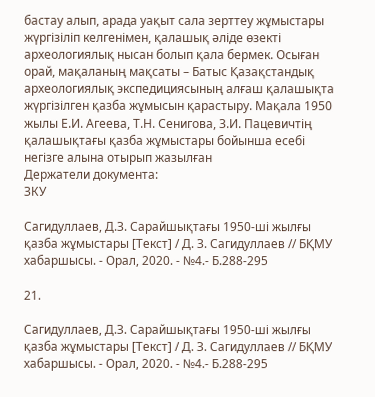бастау алып, арада уақыт сала зерттеу жұмыстары жүргізіліп келгенімен, қалашық әліде өзекті археологиялық нысан болып қала бермек. Осыған орай, мақаланың мақсаты – Батыс Қазақстандық археологиялық экспедициясының алғаш қалашықта жүргізілген қазба жұмысын қарастыру. Мақала 1950 жылы Е.И. Агеева, Т.Н. Сенигова, З.И. Пацевичтің қалашықтағы қазба жұмыстары бойынша есебі негізге алына отырып жазылған
Держатели документа:
ЗКУ

Сагидуллаев, Д.З. Сарайшықтағы 1950-ші жылғы қазба жұмыстары [Текст] / Д. З. Сагидуллаев // БҚМУ хабаршысы. - Орал, 2020. - №4.- Б.288-295

21.

Сагидуллаев, Д.З. Сарайшықтағы 1950-ші жылғы қазба жұмыстары [Текст] / Д. З. Сагидуллаев // БҚМУ хабаршысы. - Орал, 2020. - №4.- Б.288-295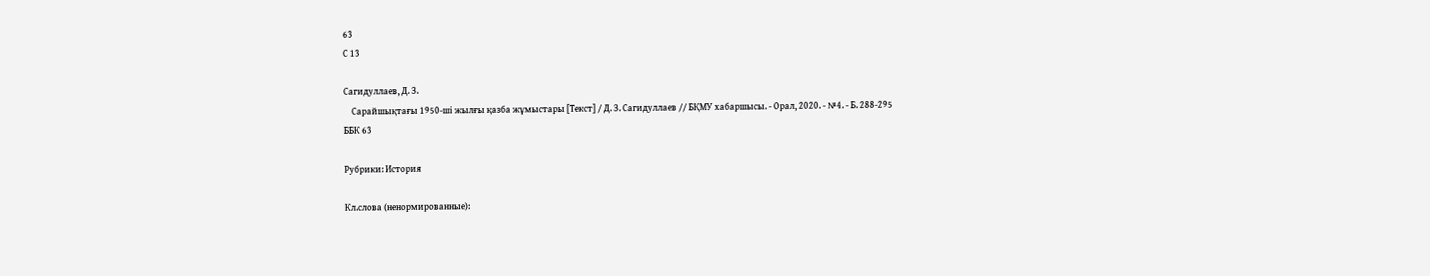63
С 13

Сагидуллаев, Д. З.
    Сарайшықтағы 1950-ші жылғы қазба жұмыстары [Текст] / Д. З. Сагидуллаев // БҚМУ хабаршысы. - Орал, 2020. - №4. - Б. 288-295
ББК 63

Рубрики: История

Кл.слова (ненормированные):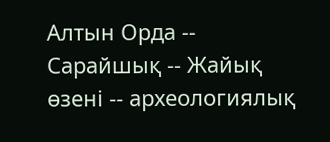Алтын Орда -- Сарайшық -- Жайық өзені -- археологиялық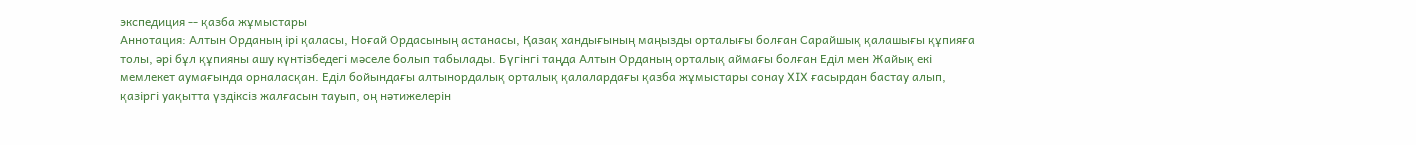экспедиция -- қазба жұмыстары
Аннотация: Алтын Орданың ірі қаласы, Ноғай Ордасының астанасы, Қазақ хандығының маңызды орталығы болған Сарайшық қалашығы құпияға толы, әрі бұл құпияны ашу күнтізбедегі мәселе болып табылады. Бүгінгі таңда Алтын Орданың орталық аймағы болған Еділ мен Жайық екі мемлекет аумағында орналасқан. Еділ бойындағы алтынордалық орталық қалалардағы қазба жұмыстары сонау XIX ғасырдан бастау алып, қазіргі уақытта үздіксіз жалғасын тауып, оң нәтижелерін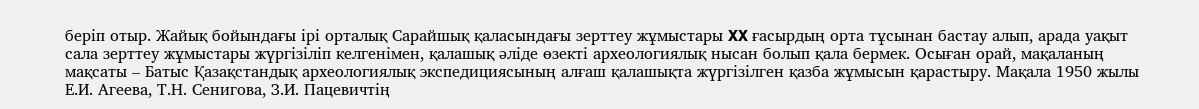беріп отыр. Жайық бойындағы ірі орталық Сарайшық қаласындағы зерттеу жұмыстары XX ғасырдың орта тұсынан бастау алып, арада уақыт сала зерттеу жұмыстары жүргізіліп келгенімен, қалашық әліде өзекті археологиялық нысан болып қала бермек. Осыған орай, мақаланың мақсаты – Батыс Қазақстандық археологиялық экспедициясының алғаш қалашықта жүргізілген қазба жұмысын қарастыру. Мақала 1950 жылы Е.И. Агеева, Т.Н. Сенигова, З.И. Пацевичтің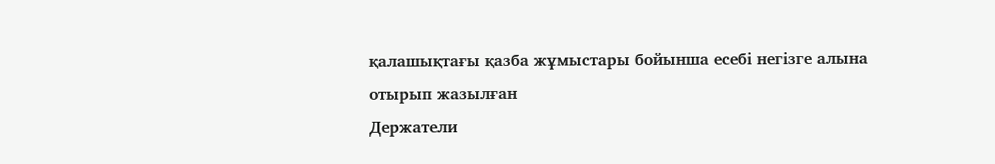қалашықтағы қазба жұмыстары бойынша есебі негізге алына отырып жазылған
Держатели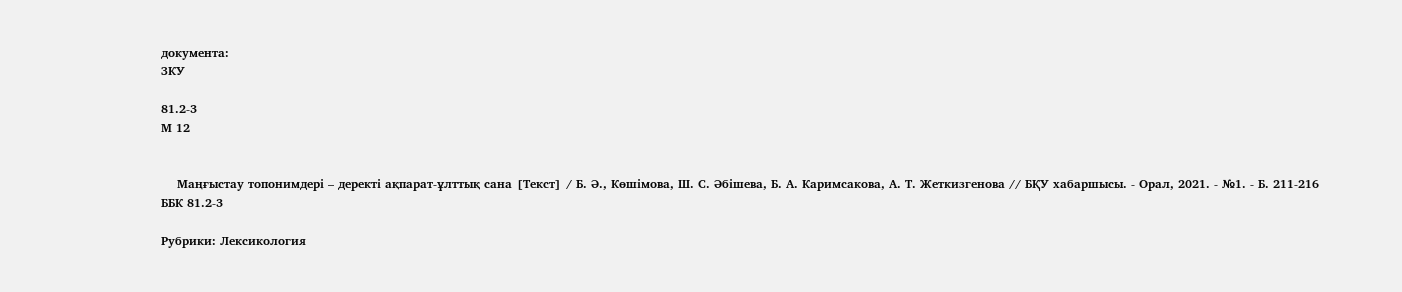документа:
ЗКУ

81.2-3
М 12


    Маңғыстау топонимдері – деректі ақпарат-ұлттық сана [Текст] / Б. Ә., Көшімова, Ш. С. Әбішева, Б. А. Каримсакова, А. Т. Жеткизгенова // БҚУ хабаршысы. - Орал, 2021. - №1. - Б. 211-216
ББК 81.2-3

Рубрики: Лексикология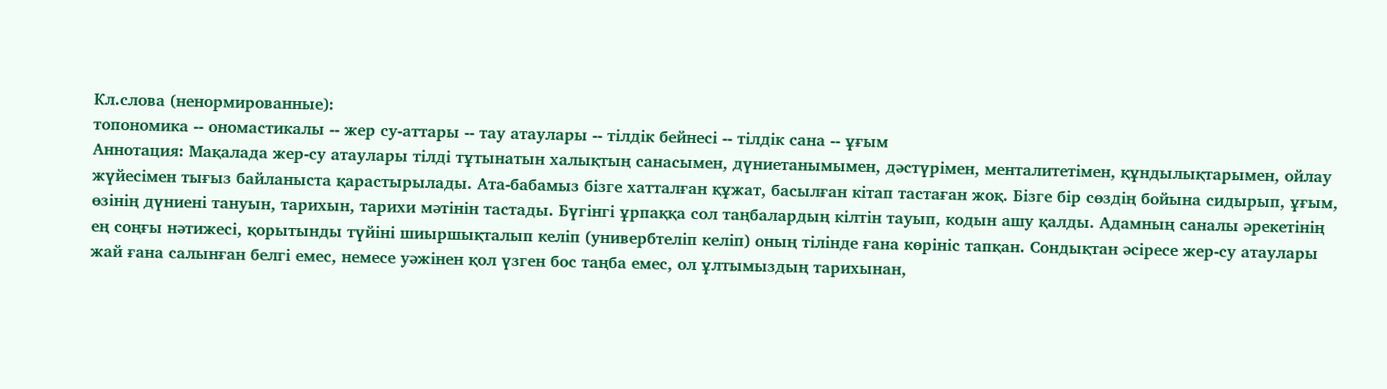Кл.слова (ненормированные):
топономика -- ономастикалы -- жер су-аттары -- тау атаулары -- тілдік бейнесі -- тілдік сана -- ұғым
Аннотация: Мақалада жер-су атаулары тілді тұтынатын халықтың санасымен, дүниетанымымен, дәстүрімен, менталитетімен, құндылықтарымен, ойлау жүйесімен тығыз байланыста қарастырылады. Ата-бабамыз бізге хатталған құжат, басылған кітап тастаған жоқ. Бізге бір сөздің бойына сидырып, ұғым, өзінің дүниені тануын, тарихын, тарихи мәтінін тастады. Бүгінгі ұрпаққа сол таңбалардың кілтін тауып, кодын ашу қалды. Адамның саналы әрекетінің ең соңғы нәтижесі, қорытынды түйіні шиыршықталып келіп (универбтеліп келіп) оның тілінде ғана көрініс тапқан. Сондықтан әсіресе жер-су атаулары жай ғана салынған белгі емес, немесе уәжінен қол үзген бос таңба емес, ол ұлтымыздың тарихынан,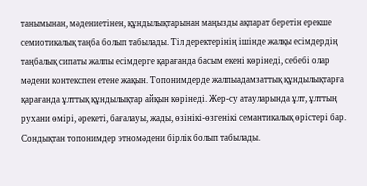танымынан, мәдениетінен, құндылықтарынан маңызды ақпарат беретін ерекше семиотикалық таңба болып табылады. Тіл деректерінің ішінде жалқы есімдердің таңбалық сипаты жалпы есімдерге қарағанда басым екені көрінеді, себебі олар мәдени контекспен етене жақын. Топонимдерде жалпыадамзаттық құндылықтарға қарағанда ұлттық құндылықтар айқын көрінеді. Жер-су атауларында ұлт, ұлттың рухани өмірі, әрекеті, бағалауы, жады, өзінікі-өзгенікі семантикалық өрістері бар. Сондықтан топонимдер этномәдени бірлік болып табылады.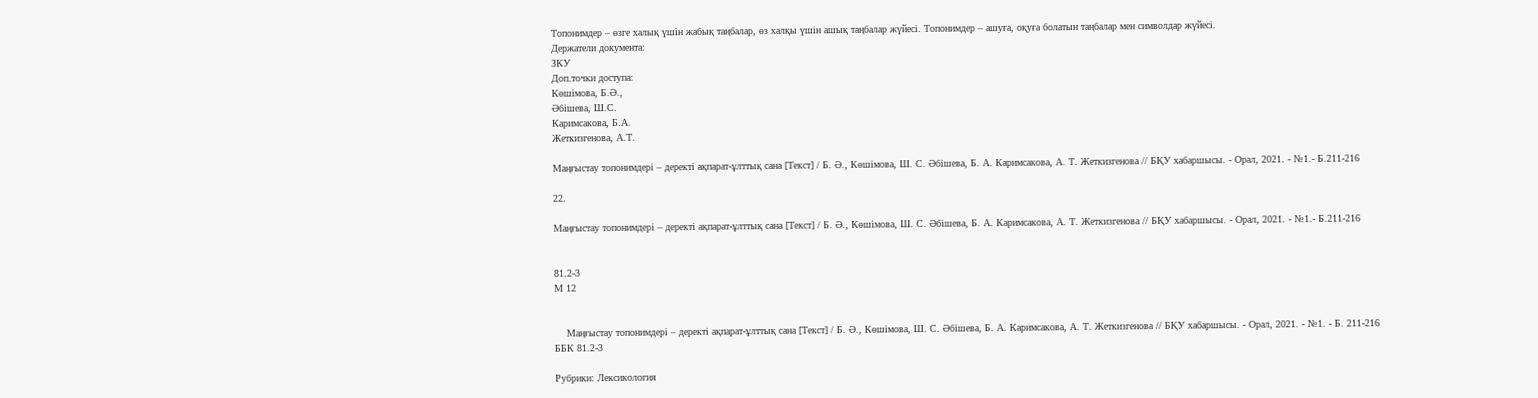Топонимдер – өзге халық үшін жабық таңбалар, өз халқы үшін ашық таңбалар жүйесі. Топонимдер ‒ ашуға, оқуға болатын таңбалар мен символдар жүйесі.
Держатели документа:
ЗКУ
Доп.точки доступа:
Көшімова, Б.Ә.,
Әбішева, Ш.С.
Каримсакова, Б.А.
Жеткизгенова, А.Т.

Маңғыстау топонимдері – деректі ақпарат-ұлттық сана [Текст] / Б. Ә., Көшімова, Ш. С. Әбішева, Б. А. Каримсакова, А. Т. Жеткизгенова // БҚУ хабаршысы. - Орал, 2021. - №1.- Б.211-216

22.

Маңғыстау топонимдері – деректі ақпарат-ұлттық сана [Текст] / Б. Ә., Көшімова, Ш. С. Әбішева, Б. А. Каримсакова, А. Т. Жеткизгенова // БҚУ хабаршысы. - Орал, 2021. - №1.- Б.211-216


81.2-3
М 12


    Маңғыстау топонимдері – деректі ақпарат-ұлттық сана [Текст] / Б. Ә., Көшімова, Ш. С. Әбішева, Б. А. Каримсакова, А. Т. Жеткизгенова // БҚУ хабаршысы. - Орал, 2021. - №1. - Б. 211-216
ББК 81.2-3

Рубрики: Лексикология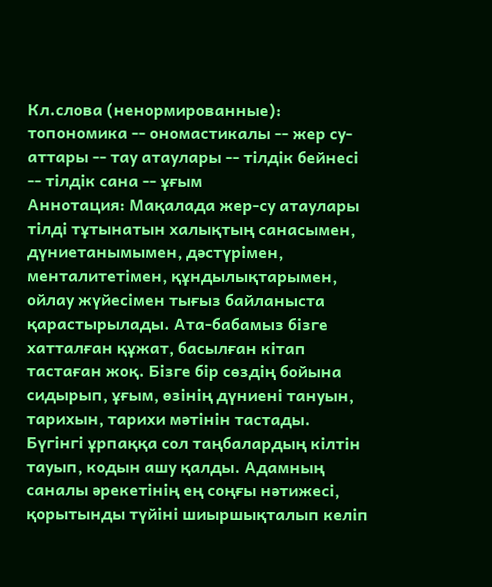Кл.слова (ненормированные):
топономика -- ономастикалы -- жер су-аттары -- тау атаулары -- тілдік бейнесі -- тілдік сана -- ұғым
Аннотация: Мақалада жер-су атаулары тілді тұтынатын халықтың санасымен, дүниетанымымен, дәстүрімен, менталитетімен, құндылықтарымен, ойлау жүйесімен тығыз байланыста қарастырылады. Ата-бабамыз бізге хатталған құжат, басылған кітап тастаған жоқ. Бізге бір сөздің бойына сидырып, ұғым, өзінің дүниені тануын, тарихын, тарихи мәтінін тастады. Бүгінгі ұрпаққа сол таңбалардың кілтін тауып, кодын ашу қалды. Адамның саналы әрекетінің ең соңғы нәтижесі, қорытынды түйіні шиыршықталып келіп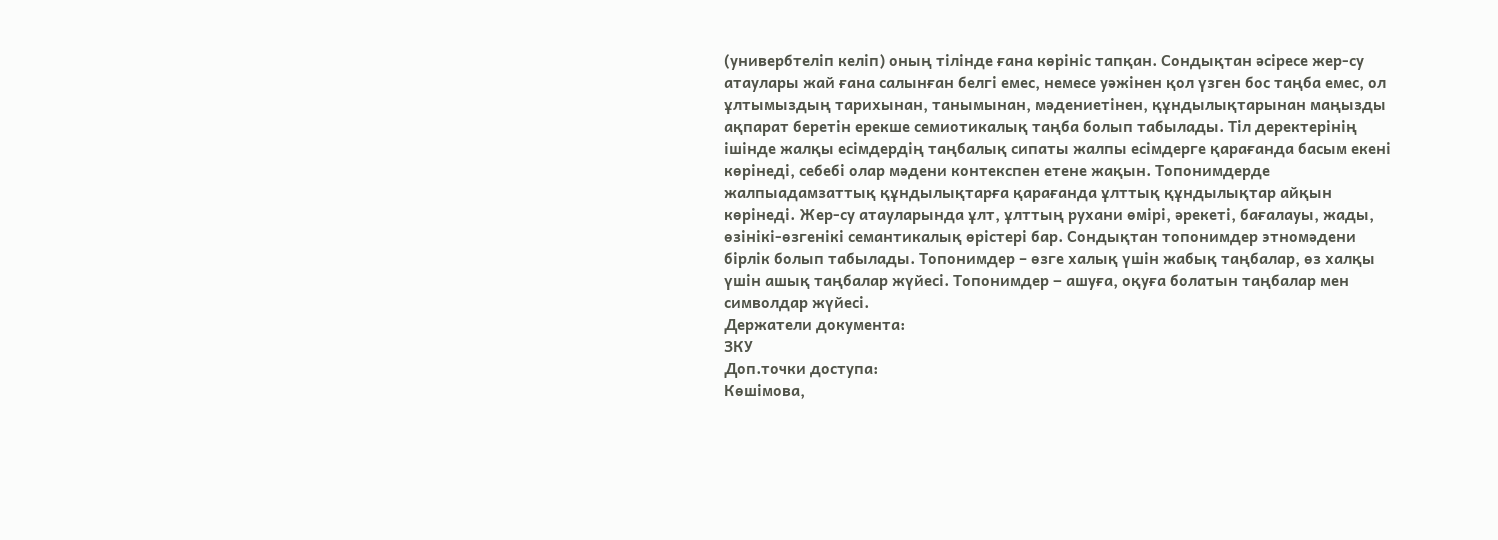(универбтеліп келіп) оның тілінде ғана көрініс тапқан. Сондықтан әсіресе жер-су атаулары жай ғана салынған белгі емес, немесе уәжінен қол үзген бос таңба емес, ол ұлтымыздың тарихынан, танымынан, мәдениетінен, құндылықтарынан маңызды ақпарат беретін ерекше семиотикалық таңба болып табылады. Тіл деректерінің ішінде жалқы есімдердің таңбалық сипаты жалпы есімдерге қарағанда басым екені көрінеді, себебі олар мәдени контекспен етене жақын. Топонимдерде жалпыадамзаттық құндылықтарға қарағанда ұлттық құндылықтар айқын көрінеді. Жер-су атауларында ұлт, ұлттың рухани өмірі, әрекеті, бағалауы, жады, өзінікі-өзгенікі семантикалық өрістері бар. Сондықтан топонимдер этномәдени бірлік болып табылады. Топонимдер – өзге халық үшін жабық таңбалар, өз халқы үшін ашық таңбалар жүйесі. Топонимдер ‒ ашуға, оқуға болатын таңбалар мен символдар жүйесі.
Держатели документа:
ЗКУ
Доп.точки доступа:
Көшімова,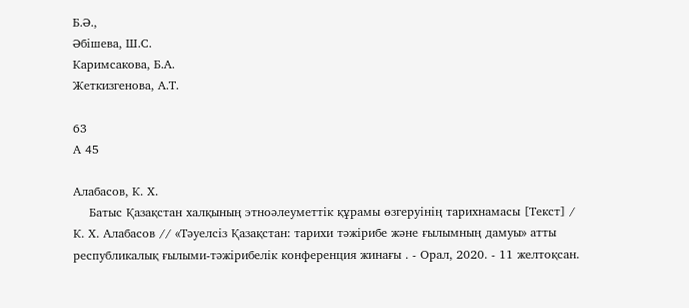Б.Ә.,
Әбішева, Ш.С.
Каримсакова, Б.А.
Жеткизгенова, А.Т.

63
А 45

Алабасов, К. Х.
    Батыс Қазақстан халқының этноәлеуметтік құрамы өзгеруінің тарихнамасы [Текст] / К. Х. Алабасов // «Тәуелсіз Қазақстан: тарихи тәжірибе және ғылымның дамуы» атты республикалық ғылыми-тәжірибелік конференция жинағы . - Орал, 2020. - 11 желтоқсан.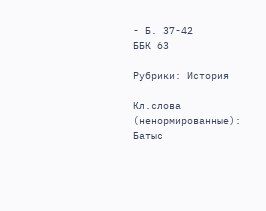- Б. 37-42
ББК 63

Рубрики: История

Кл.слова (ненормированные):
Батыс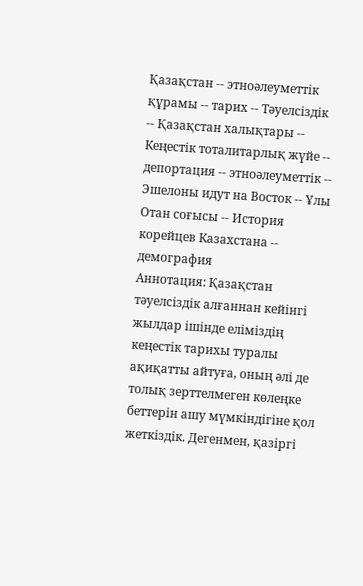Қазақстан -- этноәлеуметтік құрамы -- тарих -- Тәуелсіздік -- Қазақстан халықтары -- Кеңестік тоталитарлық жүйе -- депортация -- этноәлеуметтік -- Эшелоны идут на Восток -- Ұлы Отан соғысы -- История корейцев Казахстана -- демография
Аннотация: Қазақстан тәуелсіздік алғаннан кейінгі жылдар ішінде еліміздің кеңестік тарихы туралы ақиқатты айтуға, оның әлі де толық зерттелмеген көлеңке беттерін ашу мүмкіндігіне қол жеткіздік. Дегенмен, қазіргі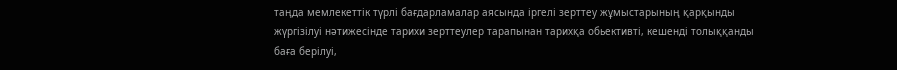таңда мемлекеттік түрлі бағдарламалар аясында іргелі зерттеу жұмыстарының қарқынды жүргізілуі нәтижесінде тарихи зерттеулер тарапынан тарихқа обьективті, кешенді толыққанды баға берілуі,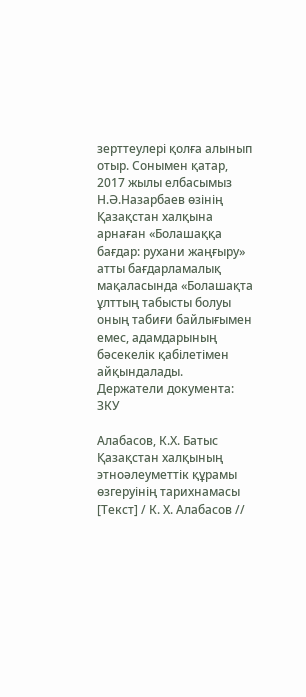зерттеулері қолға алынып отыр. Сонымен қатар, 2017 жылы елбасымыз Н.Ә.Назарбаев өзінің Қазақстан халқына арнаған «Болашаққа бағдар: рухани жаңғыру» атты бағдарламалық мақаласында «Болашақта ұлттың табысты болуы оның табиғи байлығымен емес, адамдарының бәсекелік қабілетімен айқындалады.
Держатели документа:
ЗКУ

Алабасов, К.Х. Батыс Қазақстан халқының этноәлеуметтік құрамы өзгеруінің тарихнамасы [Текст] / К. Х. Алабасов //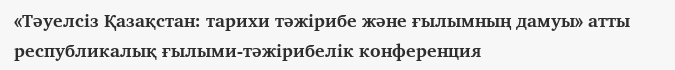«Тәуелсіз Қазақстан: тарихи тәжірибе және ғылымның дамуы» атты республикалық ғылыми-тәжірибелік конференция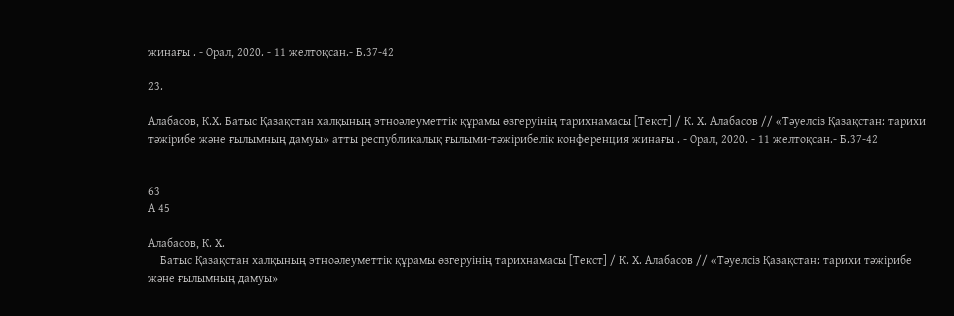жинағы . - Орал, 2020. - 11 желтоқсан.- Б.37-42

23.

Алабасов, К.Х. Батыс Қазақстан халқының этноәлеуметтік құрамы өзгеруінің тарихнамасы [Текст] / К. Х. Алабасов // «Тәуелсіз Қазақстан: тарихи тәжірибе және ғылымның дамуы» атты республикалық ғылыми-тәжірибелік конференция жинағы . - Орал, 2020. - 11 желтоқсан.- Б.37-42


63
А 45

Алабасов, К. Х.
    Батыс Қазақстан халқының этноәлеуметтік құрамы өзгеруінің тарихнамасы [Текст] / К. Х. Алабасов // «Тәуелсіз Қазақстан: тарихи тәжірибе және ғылымның дамуы»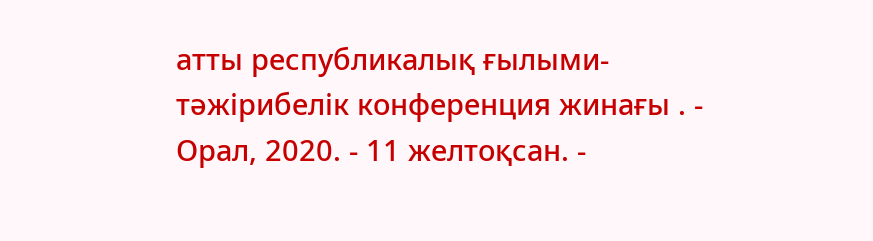атты республикалық ғылыми-тәжірибелік конференция жинағы . - Орал, 2020. - 11 желтоқсан. -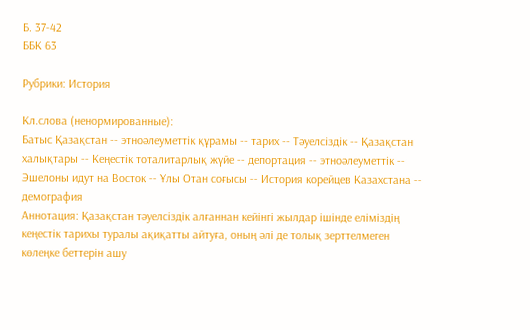Б. 37-42
ББК 63

Рубрики: История

Кл.слова (ненормированные):
Батыс Қазақстан -- этноәлеуметтік құрамы -- тарих -- Тәуелсіздік -- Қазақстан халықтары -- Кеңестік тоталитарлық жүйе -- депортация -- этноәлеуметтік -- Эшелоны идут на Восток -- Ұлы Отан соғысы -- История корейцев Казахстана -- демография
Аннотация: Қазақстан тәуелсіздік алғаннан кейінгі жылдар ішінде еліміздің кеңестік тарихы туралы ақиқатты айтуға, оның әлі де толық зерттелмеген көлеңке беттерін ашу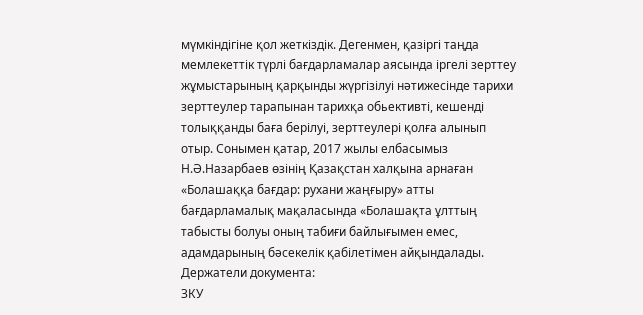мүмкіндігіне қол жеткіздік. Дегенмен, қазіргі таңда мемлекеттік түрлі бағдарламалар аясында іргелі зерттеу жұмыстарының қарқынды жүргізілуі нәтижесінде тарихи зерттеулер тарапынан тарихқа обьективті, кешенді толыққанды баға берілуі, зерттеулері қолға алынып отыр. Сонымен қатар, 2017 жылы елбасымыз Н.Ә.Назарбаев өзінің Қазақстан халқына арнаған «Болашаққа бағдар: рухани жаңғыру» атты бағдарламалық мақаласында «Болашақта ұлттың табысты болуы оның табиғи байлығымен емес, адамдарының бәсекелік қабілетімен айқындалады.
Держатели документа:
ЗКУ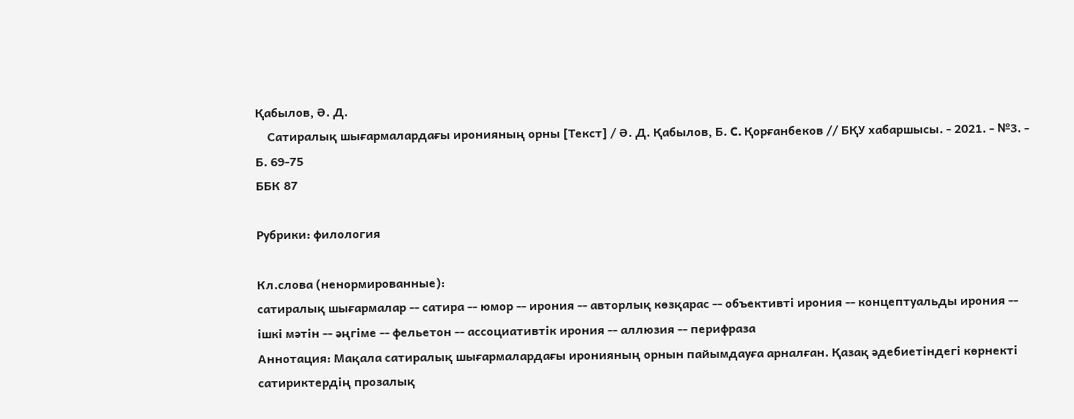Қaбылoв, Ә. Д.
    Сатиралық шығармалардағы иронияның орны [Текст] / Ә. Д. Қaбылoв, Б. C. Қoрғaнбeкoв // БҚУ хабаршысы. - 2021. - №3. - Б. 69-75
ББК 87

Рубрики: филология

Кл.слова (ненормированные):
сатиралық шығармалар -- сатира -- юмор -- ирония -- авторлық көзқарас -- объективті ирония -- концептуальды ирония -- ішкі мәтін -- әңгіме -- фельетон -- ассоциативтік ирония -- аллюзия -- перифраза
Аннотация: Мақала сатиралық шығармалардағы иронияның орнын пайымдауға арналған. Қазақ әдебиетіндегі көрнекті сатириктердің прозалық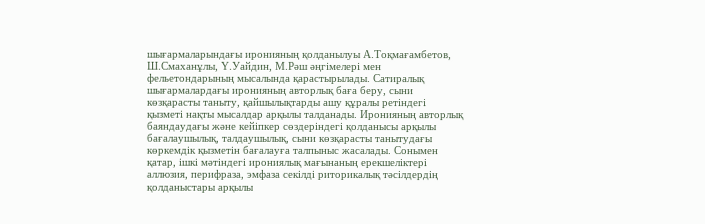шығармаларындағы иронияның қолданылуы А.Тоқмағамбетов, Ш.Смаханұлы, Ү.Уайдин, М.Рәш әңгімелері мен фельетондарының мысалында қарастырылады. Сатиралық шығармалардағы иронияның авторлық баға беру, сыни көзқарасты таныту, қайшылықтарды ашу құралы ретіндегі қызметі нақты мысалдар арқылы талданады. Иронияның авторлық баяндаудағы және кейіпкер сөздеріндегі қолданысы арқылы бағалаушылық, талдаушылық, сыни көзқарасты танытудағы көркемдік қызметін бағалауға талпыныс жасалады. Сонымен қатар, ішкі мәтіндегі ирониялық мағынаның ерекшеліктері аллюзия, перифраза, эмфаза секілді риторикалық тәсілдердің қолданыстары арқылы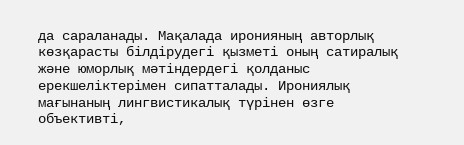да сараланады. Мақалада иронияның авторлық көзқарасты білдірудегі қызметі оның сатиралық және юморлық мәтіндердегі қолданыс ерекшеліктерімен сипатталады. Ирониялық мағынаның лингвистикалық түрінен өзге объективті,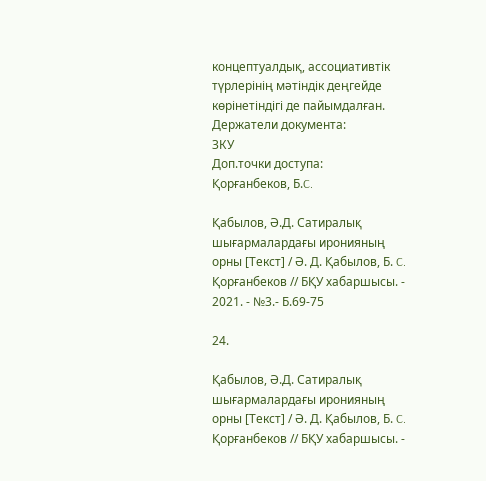концептуалдық, ассоциативтік түрлерінің мәтіндік деңгейде көрінетіндігі де пайымдалған.
Держатели документа:
ЗКУ
Доп.точки доступа:
Қoрғaнбeкoв, Б.C.

Қaбылoв, Ә.Д. Сатиралық шығармалардағы иронияның орны [Текст] / Ә. Д. Қaбылoв, Б. C. Қoрғaнбeкoв // БҚУ хабаршысы. - 2021. - №3.- Б.69-75

24.

Қaбылoв, Ә.Д. Сатиралық шығармалардағы иронияның орны [Текст] / Ә. Д. Қaбылoв, Б. C. Қoрғaнбeкoв // БҚУ хабаршысы. -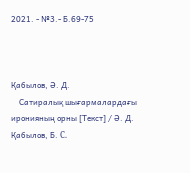2021. - №3.- Б.69-75



Қaбылoв, Ә. Д.
    Сатиралық шығармалардағы иронияның орны [Текст] / Ә. Д. Қaбылoв, Б. C.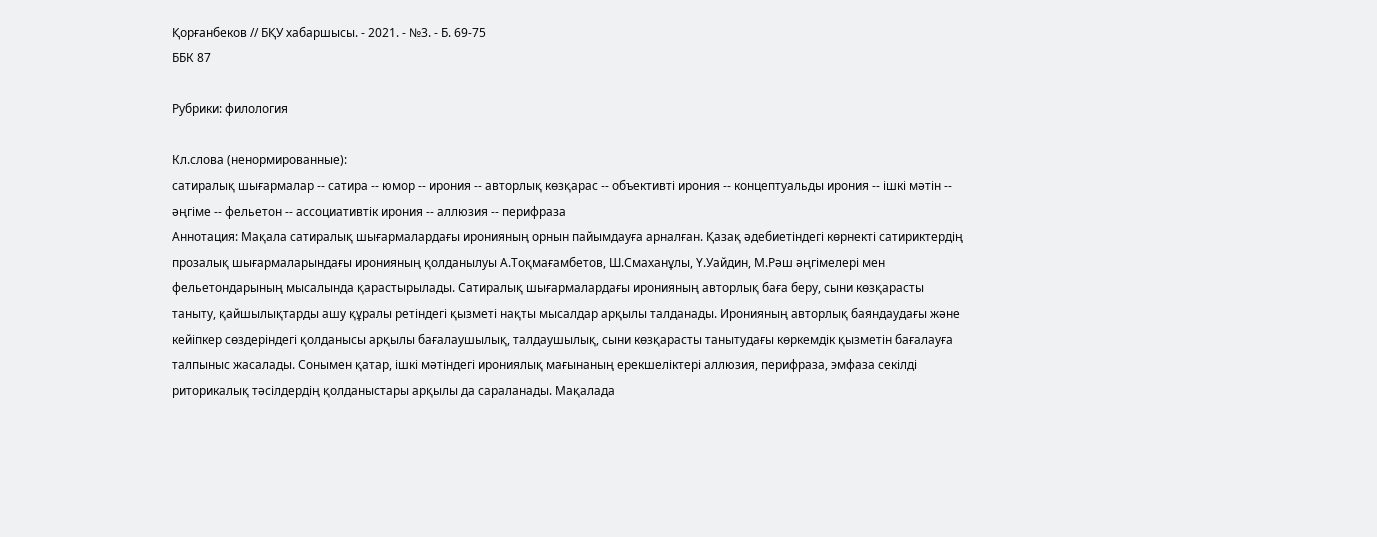Қoрғaнбeкoв // БҚУ хабаршысы. - 2021. - №3. - Б. 69-75
ББК 87

Рубрики: филология

Кл.слова (ненормированные):
сатиралық шығармалар -- сатира -- юмор -- ирония -- авторлық көзқарас -- объективті ирония -- концептуальды ирония -- ішкі мәтін -- әңгіме -- фельетон -- ассоциативтік ирония -- аллюзия -- перифраза
Аннотация: Мақала сатиралық шығармалардағы иронияның орнын пайымдауға арналған. Қазақ әдебиетіндегі көрнекті сатириктердің прозалық шығармаларындағы иронияның қолданылуы А.Тоқмағамбетов, Ш.Смаханұлы, Ү.Уайдин, М.Рәш әңгімелері мен фельетондарының мысалында қарастырылады. Сатиралық шығармалардағы иронияның авторлық баға беру, сыни көзқарасты таныту, қайшылықтарды ашу құралы ретіндегі қызметі нақты мысалдар арқылы талданады. Иронияның авторлық баяндаудағы және кейіпкер сөздеріндегі қолданысы арқылы бағалаушылық, талдаушылық, сыни көзқарасты танытудағы көркемдік қызметін бағалауға талпыныс жасалады. Сонымен қатар, ішкі мәтіндегі ирониялық мағынаның ерекшеліктері аллюзия, перифраза, эмфаза секілді риторикалық тәсілдердің қолданыстары арқылы да сараланады. Мақалада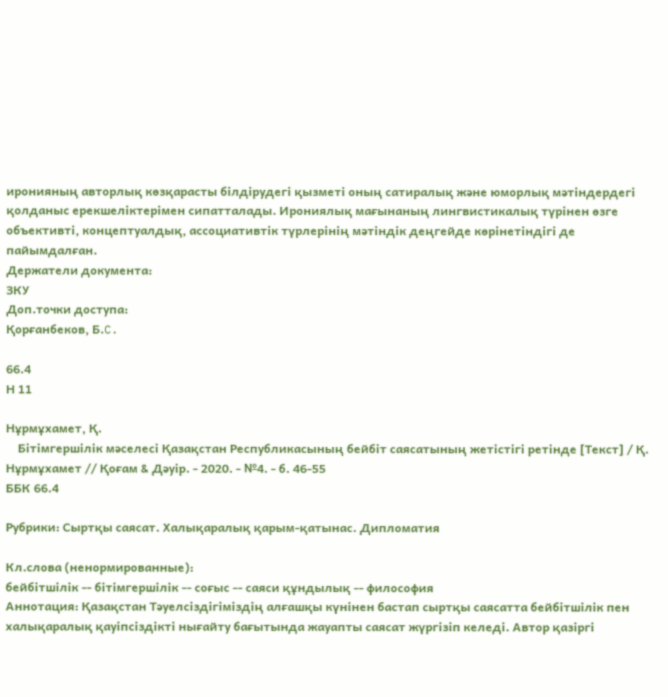иронияның авторлық көзқарасты білдірудегі қызметі оның сатиралық және юморлық мәтіндердегі қолданыс ерекшеліктерімен сипатталады. Ирониялық мағынаның лингвистикалық түрінен өзге объективті, концептуалдық, ассоциативтік түрлерінің мәтіндік деңгейде көрінетіндігі де пайымдалған.
Держатели документа:
ЗКУ
Доп.точки доступа:
Қoрғaнбeкoв, Б.C.

66.4
Н 11

Нұрмұхамет, Қ.
    Бітімгершілік мәселесі Қазақстан Республикасының бейбіт саясатының жетістігі ретінде [Текст] / Қ. Нұрмұхамет // Қоғам & Дәуір. - 2020. - №4. - б. 46-55
ББК 66.4

Рубрики: Сыртқы саясат. Халықаралық қарым-қатынас. Дипломатия

Кл.слова (ненормированные):
бейбітшілік -- бітімгершілік -- соғыс -- саяси құндылық -- философия
Аннотация: Қазақстан Тәуелсіздігіміздің алғашқы күнінен бастап сыртқы саясатта бейбітшілік пен халықаралық қауіпсіздікті нығайту бағытында жауапты саясат жүргізіп келеді. Автор қазіргі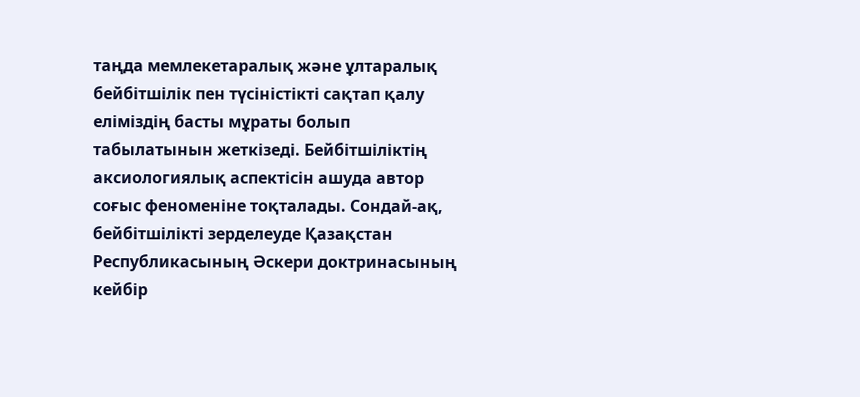таңда мемлекетаралық және ұлтаралық бейбітшілік пен түсіністікті сақтап қалу еліміздің басты мұраты болып табылатынын жеткізеді. Бейбітшіліктің аксиологиялық аспектісін ашуда автор соғыс феноменіне тоқталады. Сондай-ақ, бейбітшілікті зерделеуде Қазақстан Республикасының Әскери доктринасының кейбір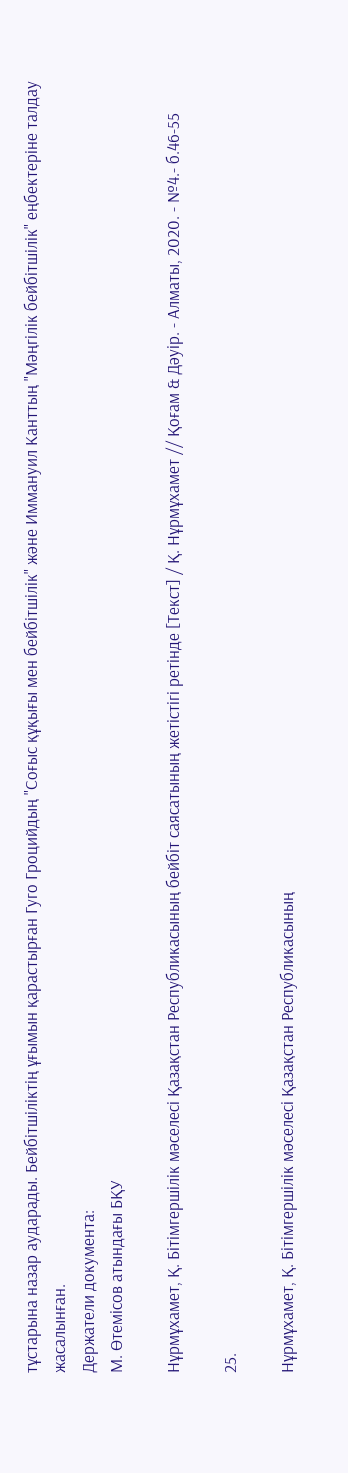тұстарына назар аударады. Бейбітшіліктің ұғымын қарастырған Гуго Гроцийдың "Соғыс құқығы мен бейбітшілік" және Иммануил Канттың "Мәңгілік бейбітшілік" еңбектеріне талдау жасалынған.
Держатели документа:
М. Өтемісов атындағы БҚУ

Нұрмұхамет, Қ. Бітімгершілік мәселесі Қазақстан Республикасының бейбіт саясатының жетістігі ретінде [Текст] / Қ. Нұрмұхамет // Қоғам & Дәуір. - Алматы, 2020. - №4.- б.46-55

25.

Нұрмұхамет, Қ. Бітімгершілік мәселесі Қазақстан Республикасының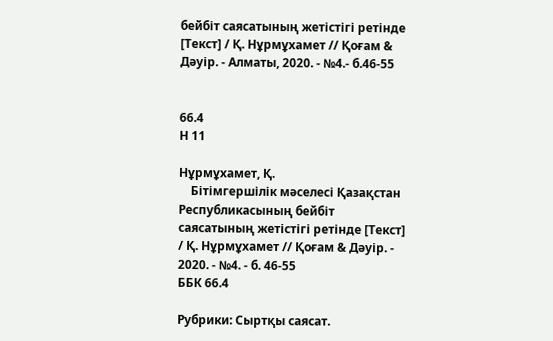бейбіт саясатының жетістігі ретінде [Текст] / Қ. Нұрмұхамет // Қоғам & Дәуір. - Алматы, 2020. - №4.- б.46-55


66.4
Н 11

Нұрмұхамет, Қ.
    Бітімгершілік мәселесі Қазақстан Республикасының бейбіт саясатының жетістігі ретінде [Текст] / Қ. Нұрмұхамет // Қоғам & Дәуір. - 2020. - №4. - б. 46-55
ББК 66.4

Рубрики: Сыртқы саясат.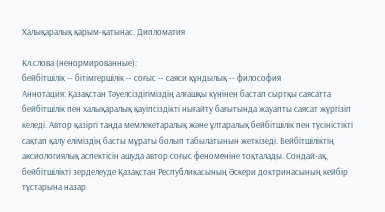Халықаралық қарым-қатынас. Дипломатия

Кл.слова (ненормированные):
бейбітшілік -- бітімгершілік -- соғыс -- саяси құндылық -- философия
Аннотация: Қазақстан Тәуелсіздігіміздің алғашқы күнінен бастап сыртқы саясатта бейбітшілік пен халықаралық қауіпсіздікті нығайту бағытында жауапты саясат жүргізіп келеді. Автор қазіргі таңда мемлекетаралық және ұлтаралық бейбітшілік пен түсіністікті сақтап қалу еліміздің басты мұраты болып табылатынын жеткізеді. Бейбітшіліктің аксиологиялық аспектісін ашуда автор соғыс феноменіне тоқталады. Сондай-ақ, бейбітшілікті зерделеуде Қазақстан Республикасының Әскери доктринасының кейбір тұстарына назар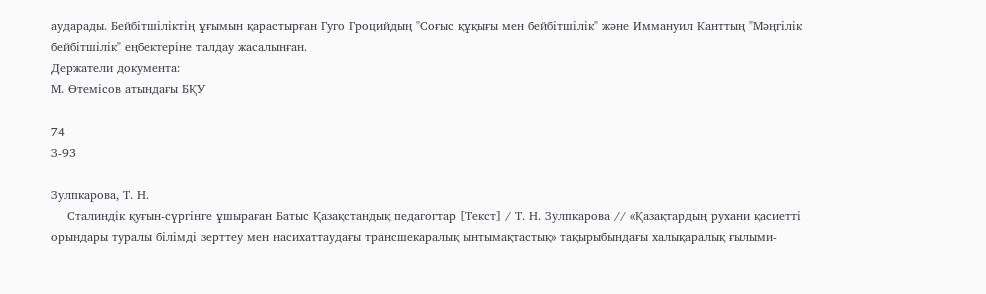аударады. Бейбітшіліктің ұғымын қарастырған Гуго Гроцийдың "Соғыс құқығы мен бейбітшілік" және Иммануил Канттың "Мәңгілік бейбітшілік" еңбектеріне талдау жасалынған.
Держатели документа:
М. Өтемісов атындағы БҚУ

74
З-93

Зулпкарова, Т. Н.
    Сталиндік қуғын-сүргінге ұшыраған Батыс Қазақстандық педагогтар [Текст] / Т. Н. Зулпкарова // «Қазақтардың рухани қасиетті орындары туралы білімді зерттеу мен насихаттаудағы трансшекаралық ынтымақтастық» тақырыбындағы халықаралық ғылыми-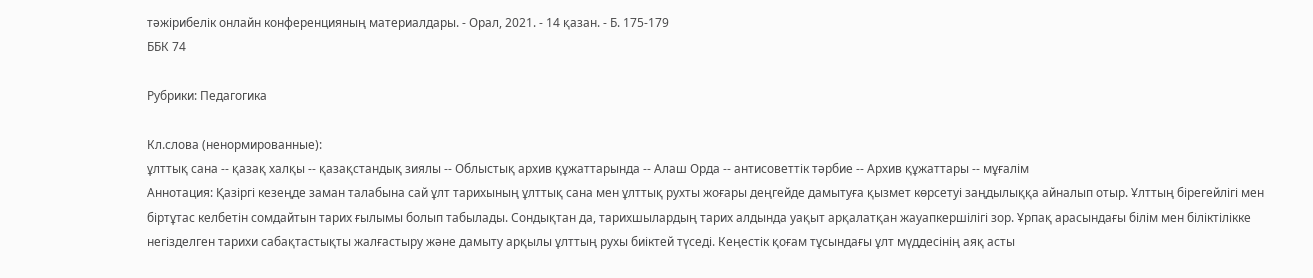тәжірибелік онлайн конференцияның материалдары. - Орал, 2021. - 14 қазан. - Б. 175-179
ББК 74

Рубрики: Педагогика

Кл.слова (ненормированные):
ұлттық сана -- қазақ халқы -- қазақстандық зиялы -- Облыстық архив құжаттарында -- Алаш Орда -- антисоветтік тәрбие -- Архив құжаттары -- мұғалім
Аннотация: Қазіргі кезеңде заман талабына сай ұлт тарихының ұлттық сана мен ұлттық рухты жоғары деңгейде дамытуға қызмет көрсетуі заңдылыққа айналып отыр. Ұлттың бірегейлігі мен біртұтас келбетін сомдайтын тарих ғылымы болып табылады. Сондықтан да, тарихшылардың тарих алдында уақыт арқалатқан жауапкершілігі зор. Ұрпақ арасындағы білім мен біліктілікке негізделген тарихи сабақтастықты жалғастыру және дамыту арқылы ұлттың рухы биіктей түседі. Кеңестік қоғам тұсындағы ұлт мүддесінің аяқ асты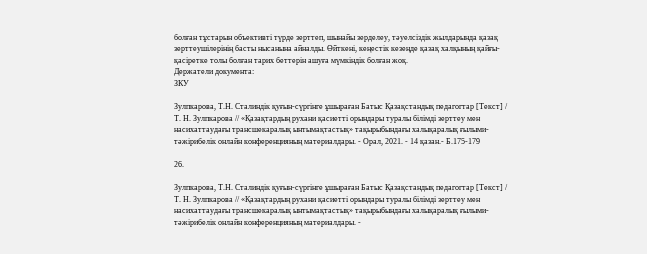болған тұстарын объективті түрде зерттеп, шынайы зерделеу, тәуелсіздік жылдарында қазақ зерттеушілерінің басты нысанына айналды. Өйткені, кеңестік кезеңде қазақ халқының қайғы-қасіретке толы болған тарих беттерін ашуға мүмкіндік болған жоқ.
Держатели документа:
ЗКУ

Зулпкарова, Т.Н. Сталиндік қуғын-сүргінге ұшыраған Батыс Қазақстандық педагогтар [Текст] / Т. Н. Зулпкарова // «Қазақтардың рухани қасиетті орындары туралы білімді зерттеу мен насихаттаудағы трансшекаралық ынтымақтастық» тақырыбындағы халықаралық ғылыми-тәжірибелік онлайн конференцияның материалдары. - Орал, 2021. - 14 қазан.- Б.175-179

26.

Зулпкарова, Т.Н. Сталиндік қуғын-сүргінге ұшыраған Батыс Қазақстандық педагогтар [Текст] / Т. Н. Зулпкарова // «Қазақтардың рухани қасиетті орындары туралы білімді зерттеу мен насихаттаудағы трансшекаралық ынтымақтастық» тақырыбындағы халықаралық ғылыми-тәжірибелік онлайн конференцияның материалдары. -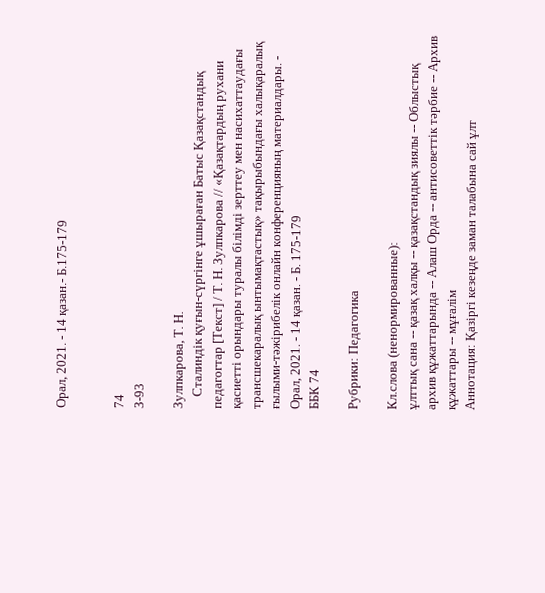Орал, 2021. - 14 қазан.- Б.175-179


74
З-93

Зулпкарова, Т. Н.
    Сталиндік қуғын-сүргінге ұшыраған Батыс Қазақстандық педагогтар [Текст] / Т. Н. Зулпкарова // «Қазақтардың рухани қасиетті орындары туралы білімді зерттеу мен насихаттаудағы трансшекаралық ынтымақтастық» тақырыбындағы халықаралық ғылыми-тәжірибелік онлайн конференцияның материалдары. - Орал, 2021. - 14 қазан. - Б. 175-179
ББК 74

Рубрики: Педагогика

Кл.слова (ненормированные):
ұлттық сана -- қазақ халқы -- қазақстандық зиялы -- Облыстық архив құжаттарында -- Алаш Орда -- антисоветтік тәрбие -- Архив құжаттары -- мұғалім
Аннотация: Қазіргі кезеңде заман талабына сай ұлт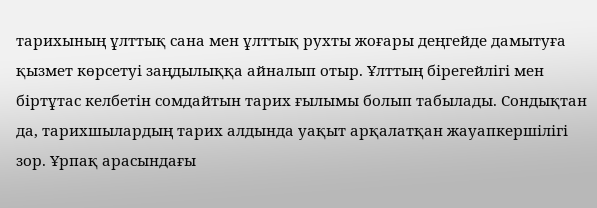тарихының ұлттық сана мен ұлттық рухты жоғары деңгейде дамытуға қызмет көрсетуі заңдылыққа айналып отыр. Ұлттың бірегейлігі мен біртұтас келбетін сомдайтын тарих ғылымы болып табылады. Сондықтан да, тарихшылардың тарих алдында уақыт арқалатқан жауапкершілігі зор. Ұрпақ арасындағы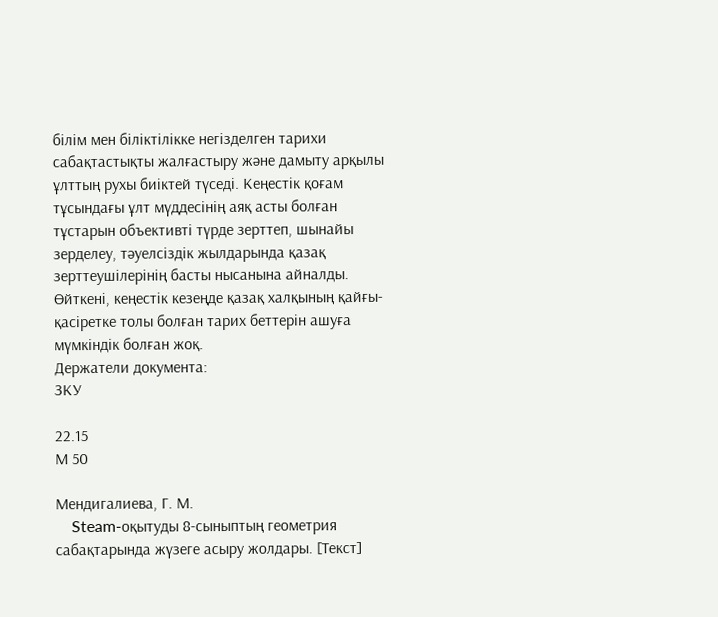білім мен біліктілікке негізделген тарихи сабақтастықты жалғастыру және дамыту арқылы ұлттың рухы биіктей түседі. Кеңестік қоғам тұсындағы ұлт мүддесінің аяқ асты болған тұстарын объективті түрде зерттеп, шынайы зерделеу, тәуелсіздік жылдарында қазақ зерттеушілерінің басты нысанына айналды. Өйткені, кеңестік кезеңде қазақ халқының қайғы-қасіретке толы болған тарих беттерін ашуға мүмкіндік болған жоқ.
Держатели документа:
ЗКУ

22.15
М 50

Мендигалиева, Г. М.
    Steam-оқытуды 8-сыныптың геометрия сабақтарында жүзеге асыру жолдары. [Текст]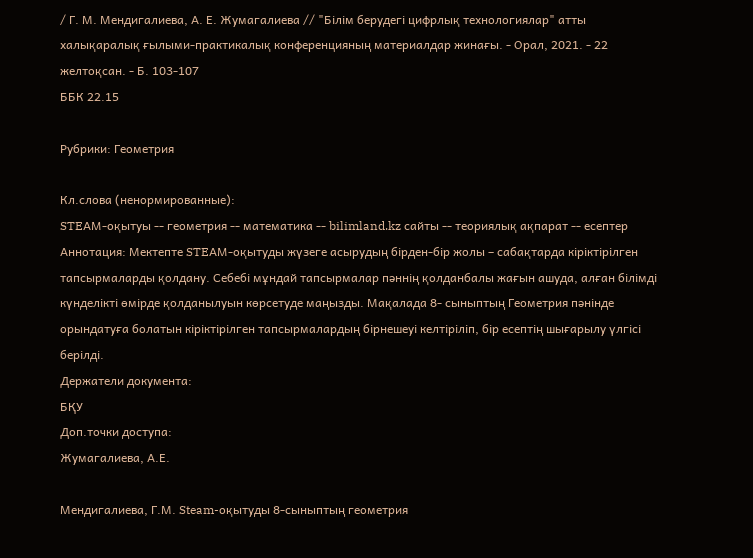/ Г. М. Мендигалиева, А. Е. Жумагалиева // "Білім берудегі цифрлық технологиялар" атты халықаралық ғылыми-практикалық конференцияның материалдар жинағы. - Орал, 2021. - 22 желтоқсан. - Б. 103-107
ББК 22.15

Рубрики: Геометрия

Кл.слова (ненормированные):
STEАM-оқытуы -- геометрия -- математика -- bilimland.kz сайты -- теориялық ақпарат -- есептер
Аннотация: Мектепте STEАM-оқытуды жүзеге асырудың бірден-бір жолы – сабақтарда кіріктірілген тапсырмаларды қолдану. Себебі мұндай тапсырмалар пәннің қолданбалы жағын ашуда, алған білімді күнделікті өмірде қолданылуын көрсетуде маңызды. Мақалада 8- сыныптың Геометрия пәнінде орындатуға болатын кіріктірілген тапсырмалардың бірнешеуі келтіріліп, бір есептің шығарылу үлгісі берілді.
Держатели документа:
БҚУ
Доп.точки доступа:
Жумагалиева, А.Е.

Мендигалиева, Г.М. Steam-оқытуды 8-сыныптың геометрия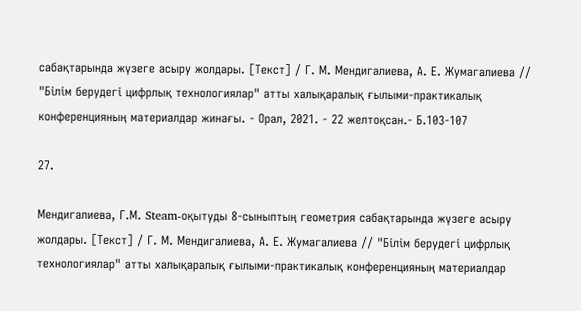сабақтарында жүзеге асыру жолдары. [Текст] / Г. М. Мендигалиева, А. Е. Жумагалиева // "Білім берудегі цифрлық технологиялар" атты халықаралық ғылыми-практикалық конференцияның материалдар жинағы. - Орал, 2021. - 22 желтоқсан.- Б.103-107

27.

Мендигалиева, Г.М. Steam-оқытуды 8-сыныптың геометрия сабақтарында жүзеге асыру жолдары. [Текст] / Г. М. Мендигалиева, А. Е. Жумагалиева // "Білім берудегі цифрлық технологиялар" атты халықаралық ғылыми-практикалық конференцияның материалдар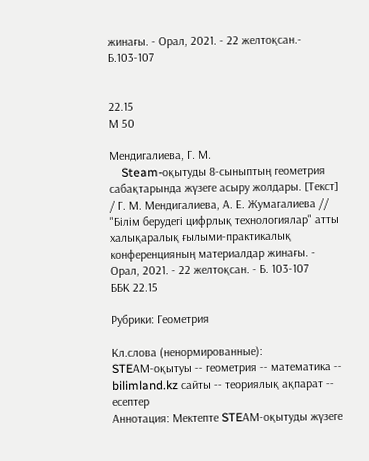жинағы. - Орал, 2021. - 22 желтоқсан.- Б.103-107


22.15
М 50

Мендигалиева, Г. М.
    Steam-оқытуды 8-сыныптың геометрия сабақтарында жүзеге асыру жолдары. [Текст] / Г. М. Мендигалиева, А. Е. Жумагалиева // "Білім берудегі цифрлық технологиялар" атты халықаралық ғылыми-практикалық конференцияның материалдар жинағы. - Орал, 2021. - 22 желтоқсан. - Б. 103-107
ББК 22.15

Рубрики: Геометрия

Кл.слова (ненормированные):
STEАM-оқытуы -- геометрия -- математика -- bilimland.kz сайты -- теориялық ақпарат -- есептер
Аннотация: Мектепте STEАM-оқытуды жүзеге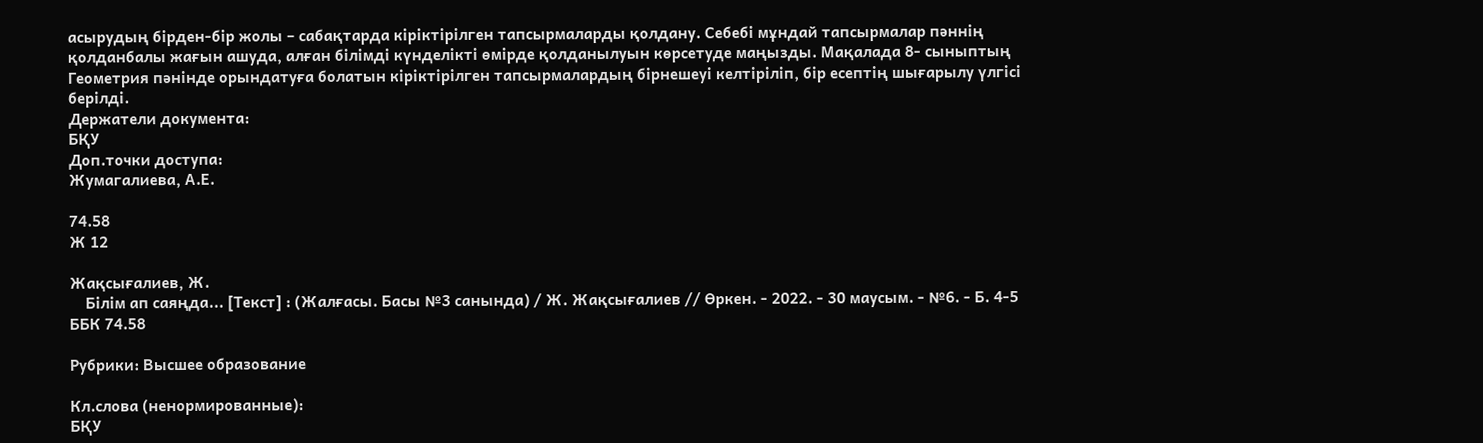асырудың бірден-бір жолы – сабақтарда кіріктірілген тапсырмаларды қолдану. Себебі мұндай тапсырмалар пәннің қолданбалы жағын ашуда, алған білімді күнделікті өмірде қолданылуын көрсетуде маңызды. Мақалада 8- сыныптың Геометрия пәнінде орындатуға болатын кіріктірілген тапсырмалардың бірнешеуі келтіріліп, бір есептің шығарылу үлгісі берілді.
Держатели документа:
БҚУ
Доп.точки доступа:
Жумагалиева, А.Е.

74.58
Ж 12

Жақсығалиев, Ж.
    Білім ап саяңда... [Текст] : (Жалғасы. Басы №3 санында) / Ж. Жақсығалиев // Өркен. - 2022. - 30 маусым. - №6. - Б. 4-5
ББК 74.58

Рубрики: Высшее образование

Кл.слова (ненормированные):
БҚУ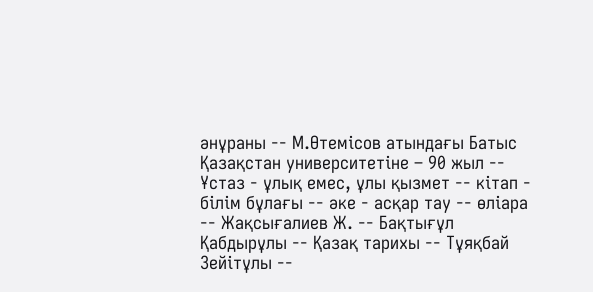əнұраны -- М.Өтемісов атындағы Батыс Қазақстан университетіне – 90 жыл -- Ұстаз - ұлық емес, ұлы қызмет -- кітап - білім бұлағы -- әке - асқар тау -- өліара -- Жақсығалиев Ж. -- Бақтығұл Қабдырұлы -- Қазақ тарихы -- Тұяқбай Зейітұлы --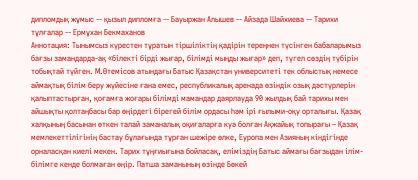дипломдық жұмыс -- қызыл дипломға -- Бауыржан Алышев -- Айзада Шайхиева -- Тарихи тұлғалар -- Ермұхан Бекмаханов
Аннотация: Тынымсыз күрестен тұратын тіршіліктің қадірін тереңнен түсінген бабаларымыз бағзы замандарда-ақ «білекті бірді жығар, білімді мыңды жығар» деп, түгел сөздің түбірін тобықтай түйген. М.Өтемісов атындағы Батыс Қазақстан университеті тек облыстық немесе аймақтық білім беру жүйесіне ғана емес, республикалық аренада өзіндік озық дəстүрлерін қалыптастырған, қоғамға жоғары білімді мамандар даярлауда 90 жылдық бай тарихы мен айшықты қолтаңбасы бар өңірдегі бірегей білім ордасы һəм ірі ғылыми-оқу орталығы. Қазақ халқының басынан өткен талай заманалық оқиғаларға куə болған Ақжайық топырағы – Қазақ мемлекеттілігінің бастау бұлағында тұрған шежіре өлке, Еуропа мен Азияның кіндігінде орналасқан киелі мекен. Тарих тұңғиығына бойласақ, еліміздің Батыс аймағы бағзыдан ілім-білімге кенде болмаған өңір. Патша заманының өзінде Бөкей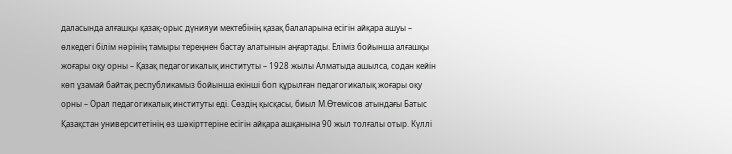даласында алғашқы қазақ-орыс дүнияуи мектебінің қазақ балаларына есігін айқара ашуы – өлкедегі білім нəрінің тамыры тереңнен бастау алатынын аңғартады. Еліміз бойынша алғашқы жоғары оқу орны – Қазақ педагогикалық институты – 1928 жылы Алматыда ашылса, содан кейін көп ұзамай байтақ республикамыз бойынша екінші боп құрылған педагогикалық жоғары оқу орны – Орал педагогикалық институты еді. Сөздің қысқасы, биыл М.Өтемісов атындағы Батыс Қазақстан университетінің өз шəкірттеріне есігін айқара ашқанына 90 жыл толғалы отыр. Күллі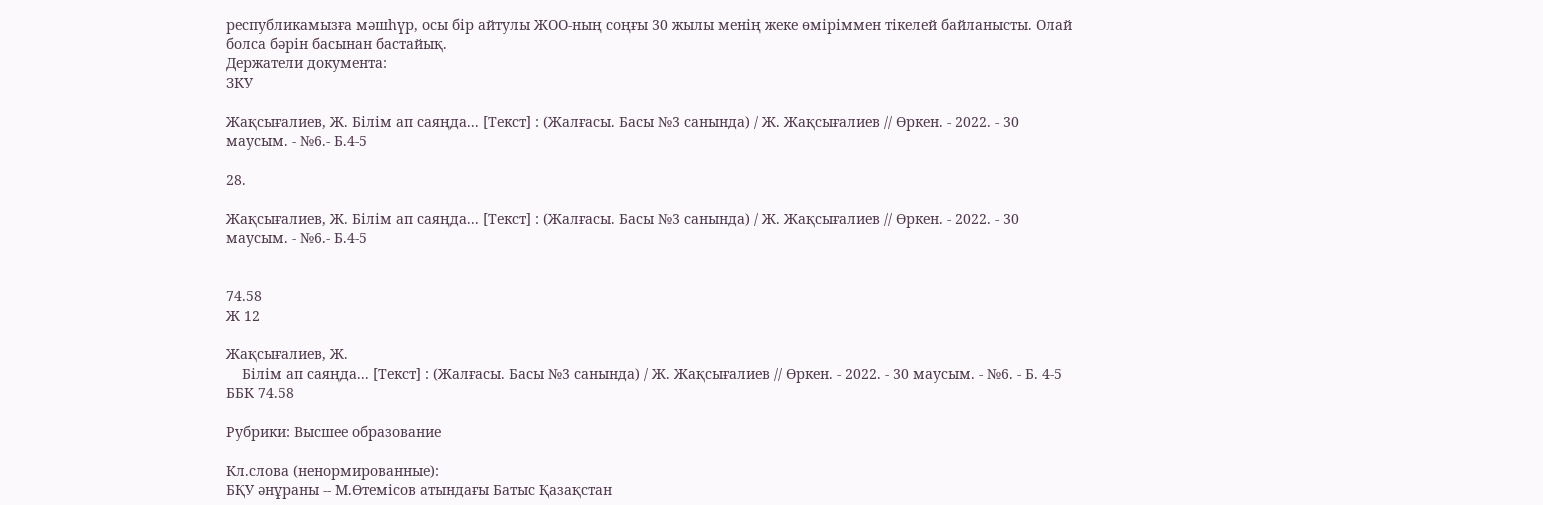республикамызға мəшһүр, осы бір айтулы ЖОО-ның соңғы 30 жылы менің жеке өміріммен тікелей байланысты. Олай болса бəрін басынан бастайық.
Держатели документа:
ЗКУ

Жақсығалиев, Ж. Білім ап саяңда... [Текст] : (Жалғасы. Басы №3 санында) / Ж. Жақсығалиев // Өркен. - 2022. - 30 маусым. - №6.- Б.4-5

28.

Жақсығалиев, Ж. Білім ап саяңда... [Текст] : (Жалғасы. Басы №3 санында) / Ж. Жақсығалиев // Өркен. - 2022. - 30 маусым. - №6.- Б.4-5


74.58
Ж 12

Жақсығалиев, Ж.
    Білім ап саяңда... [Текст] : (Жалғасы. Басы №3 санында) / Ж. Жақсығалиев // Өркен. - 2022. - 30 маусым. - №6. - Б. 4-5
ББК 74.58

Рубрики: Высшее образование

Кл.слова (ненормированные):
БҚУ əнұраны -- М.Өтемісов атындағы Батыс Қазақстан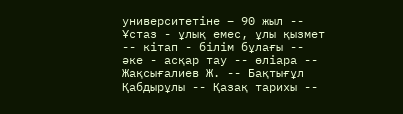университетіне – 90 жыл -- Ұстаз - ұлық емес, ұлы қызмет -- кітап - білім бұлағы -- әке - асқар тау -- өліара -- Жақсығалиев Ж. -- Бақтығұл Қабдырұлы -- Қазақ тарихы --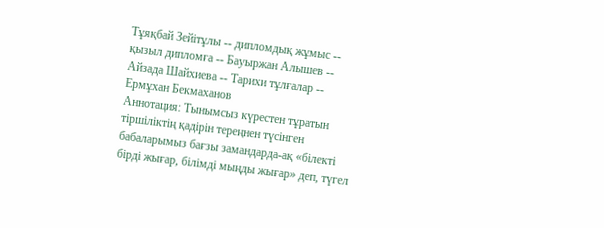Тұяқбай Зейітұлы -- дипломдық жұмыс -- қызыл дипломға -- Бауыржан Алышев -- Айзада Шайхиева -- Тарихи тұлғалар -- Ермұхан Бекмаханов
Аннотация: Тынымсыз күрестен тұратын тіршіліктің қадірін тереңнен түсінген бабаларымыз бағзы замандарда-ақ «білекті бірді жығар, білімді мыңды жығар» деп, түгел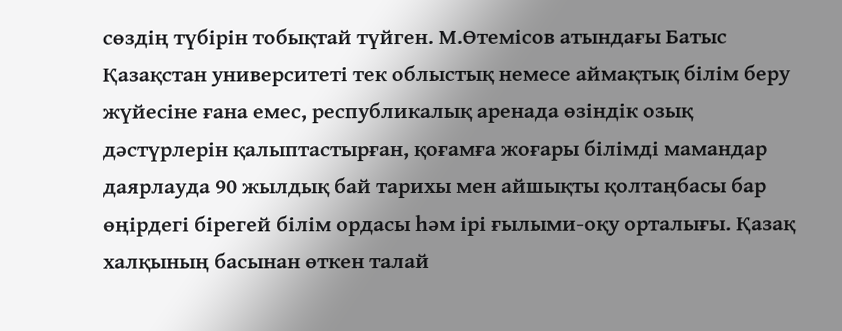сөздің түбірін тобықтай түйген. М.Өтемісов атындағы Батыс Қазақстан университеті тек облыстық немесе аймақтық білім беру жүйесіне ғана емес, республикалық аренада өзіндік озық дəстүрлерін қалыптастырған, қоғамға жоғары білімді мамандар даярлауда 90 жылдық бай тарихы мен айшықты қолтаңбасы бар өңірдегі бірегей білім ордасы һəм ірі ғылыми-оқу орталығы. Қазақ халқының басынан өткен талай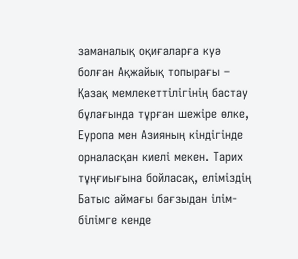заманалық оқиғаларға куə болған Ақжайық топырағы – Қазақ мемлекеттілігінің бастау бұлағында тұрған шежіре өлке, Еуропа мен Азияның кіндігінде орналасқан киелі мекен. Тарих тұңғиығына бойласақ, еліміздің Батыс аймағы бағзыдан ілім-білімге кенде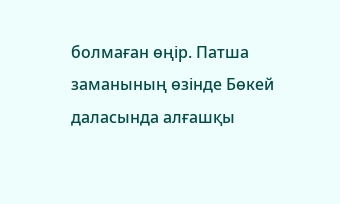болмаған өңір. Патша заманының өзінде Бөкей даласында алғашқы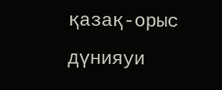қазақ-орыс дүнияуи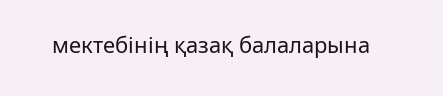мектебінің қазақ балаларына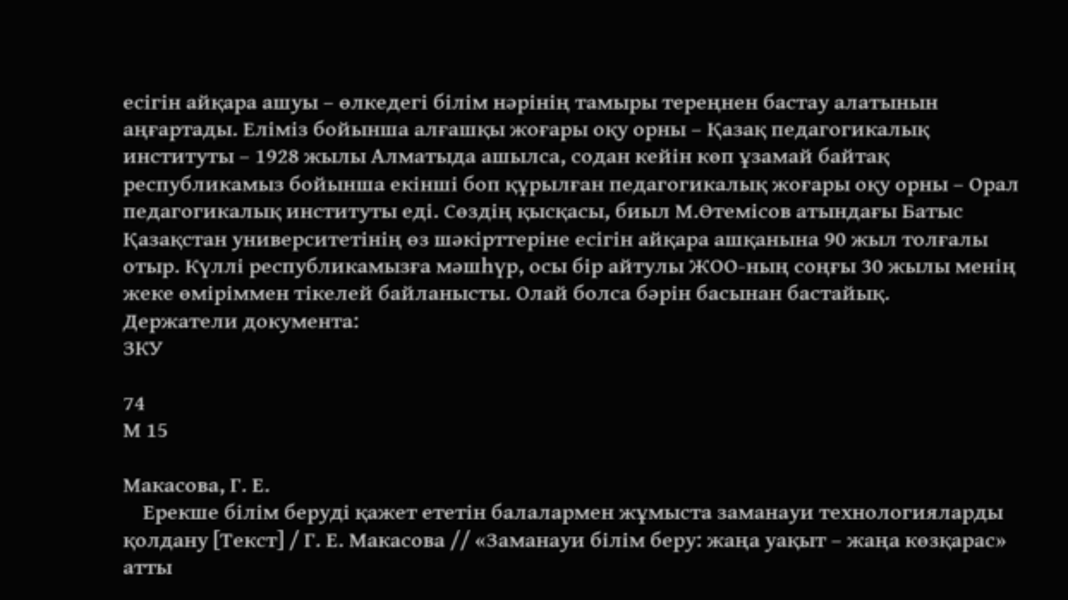есігін айқара ашуы – өлкедегі білім нəрінің тамыры тереңнен бастау алатынын аңғартады. Еліміз бойынша алғашқы жоғары оқу орны – Қазақ педагогикалық институты – 1928 жылы Алматыда ашылса, содан кейін көп ұзамай байтақ республикамыз бойынша екінші боп құрылған педагогикалық жоғары оқу орны – Орал педагогикалық институты еді. Сөздің қысқасы, биыл М.Өтемісов атындағы Батыс Қазақстан университетінің өз шəкірттеріне есігін айқара ашқанына 90 жыл толғалы отыр. Күллі республикамызға мəшһүр, осы бір айтулы ЖОО-ның соңғы 30 жылы менің жеке өміріммен тікелей байланысты. Олай болса бəрін басынан бастайық.
Держатели документа:
ЗКУ

74
М 15

Макасова, Г. Е.
    Ерекше білім беруді қажет ететін балалармен жұмыста заманауи технологияларды қолдану [Текст] / Г. Е. Макасова // «Заманауи білім беру: жаңа уақыт – жаңа көзқарас» атты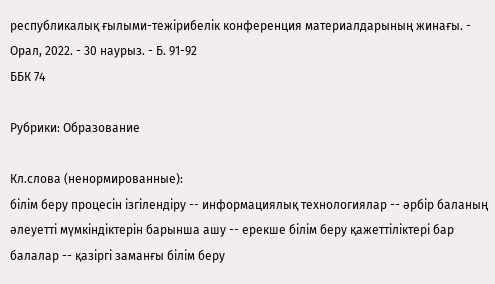республикалық ғылыми-тежірибелік конференция материалдарының жинағы. - Орал, 2022. - 30 наурыз. - Б. 91-92
ББК 74

Рубрики: Образование

Кл.слова (ненормированные):
білім беру процесін ізгілендіру -- информациялық технологиялар -- әрбір баланың әлеуетті мүмкіндіктерін барынша ашу -- ерекше білім беру қажеттіліктері бар балалар -- қазіргі заманғы білім беру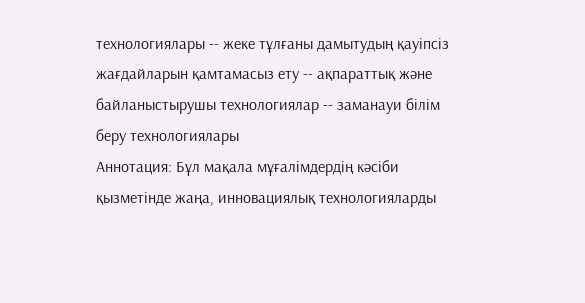технологиялары -- жеке тұлғаны дамытудың қауіпсіз жағдайларын қамтамасыз ету -- ақпараттық және байланыстырушы технологиялар -- заманауи білім беру технологиялары
Аннотация: Бұл мақала мұғалімдердің кәсіби қызметінде жаңа, инновациялық технологияларды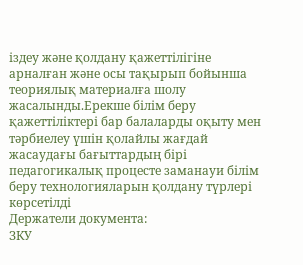іздеу және қолдану қажеттілігіне арналған және осы тақырып бойынша теориялық материалға шолу жасалынды.Ерекше білім беру қажеттіліктері бар балаларды оқыту мен тәрбиелеу үшін қолайлы жағдай жасаудағы бағыттардың бірі педагогикалық процесте заманауи білім беру технологияларын қолдану түрлері көрсетілді
Держатели документа:
ЗКУ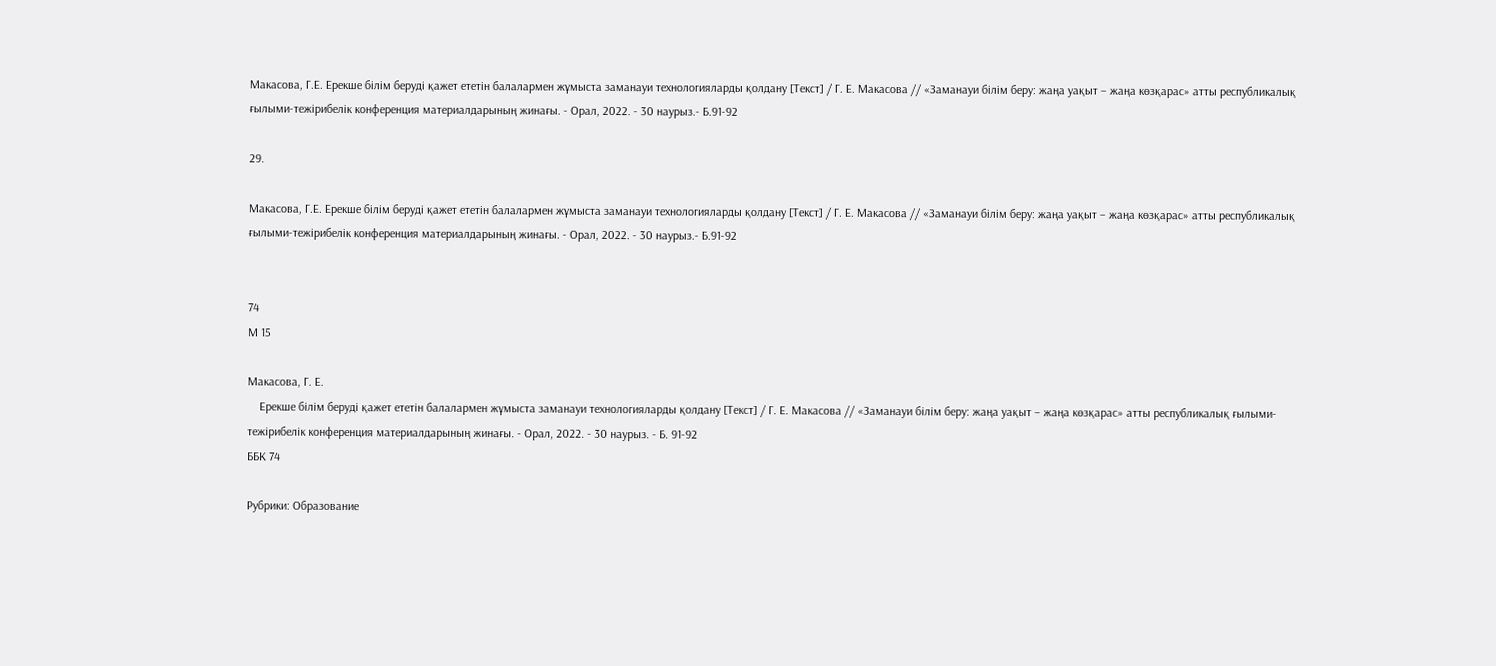Макасова, Г.Е. Ерекше білім беруді қажет ететін балалармен жұмыста заманауи технологияларды қолдану [Текст] / Г. Е. Макасова // «Заманауи білім беру: жаңа уақыт – жаңа көзқарас» атты республикалық ғылыми-тежірибелік конференция материалдарының жинағы. - Орал, 2022. - 30 наурыз.- Б.91-92

29.

Макасова, Г.Е. Ерекше білім беруді қажет ететін балалармен жұмыста заманауи технологияларды қолдану [Текст] / Г. Е. Макасова // «Заманауи білім беру: жаңа уақыт – жаңа көзқарас» атты республикалық ғылыми-тежірибелік конференция материалдарының жинағы. - Орал, 2022. - 30 наурыз.- Б.91-92


74
М 15

Макасова, Г. Е.
    Ерекше білім беруді қажет ететін балалармен жұмыста заманауи технологияларды қолдану [Текст] / Г. Е. Макасова // «Заманауи білім беру: жаңа уақыт – жаңа көзқарас» атты республикалық ғылыми-тежірибелік конференция материалдарының жинағы. - Орал, 2022. - 30 наурыз. - Б. 91-92
ББК 74

Рубрики: Образование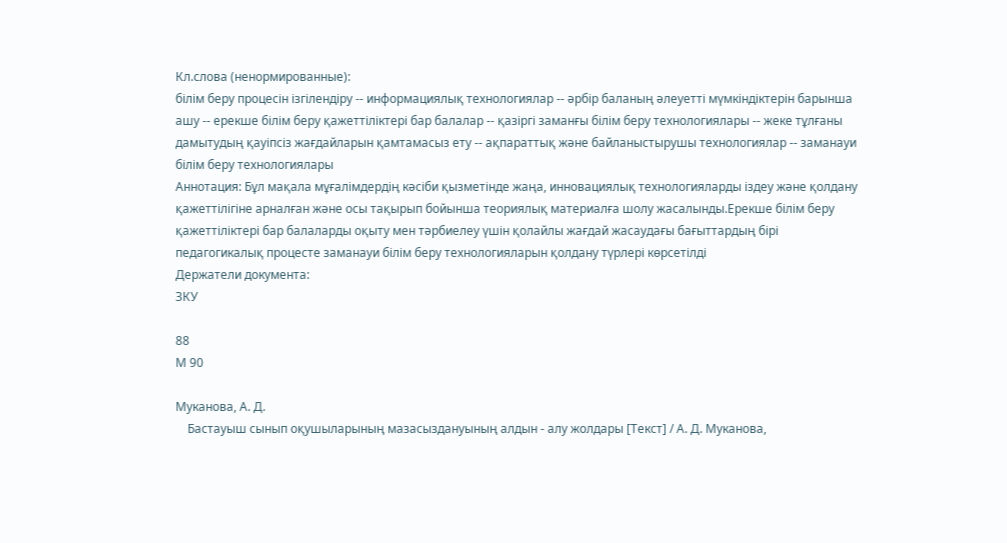Кл.слова (ненормированные):
білім беру процесін ізгілендіру -- информациялық технологиялар -- әрбір баланың әлеуетті мүмкіндіктерін барынша ашу -- ерекше білім беру қажеттіліктері бар балалар -- қазіргі заманғы білім беру технологиялары -- жеке тұлғаны дамытудың қауіпсіз жағдайларын қамтамасыз ету -- ақпараттық және байланыстырушы технологиялар -- заманауи білім беру технологиялары
Аннотация: Бұл мақала мұғалімдердің кәсіби қызметінде жаңа, инновациялық технологияларды іздеу және қолдану қажеттілігіне арналған және осы тақырып бойынша теориялық материалға шолу жасалынды.Ерекше білім беру қажеттіліктері бар балаларды оқыту мен тәрбиелеу үшін қолайлы жағдай жасаудағы бағыттардың бірі педагогикалық процесте заманауи білім беру технологияларын қолдану түрлері көрсетілді
Держатели документа:
ЗКУ

88
М 90

Муканова, А. Д.
    Бастауыш сынып оқушыларының мазасыздануының алдын - алу жолдары [Текст] / А. Д. Муканова,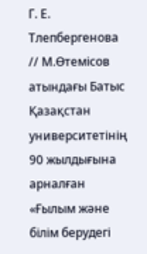Г. Е. Тлепбергенова // М.Өтемісов атындағы Батыс Қазақстан университетінің 90 жылдығына арналған «Ғылым және білім берудегі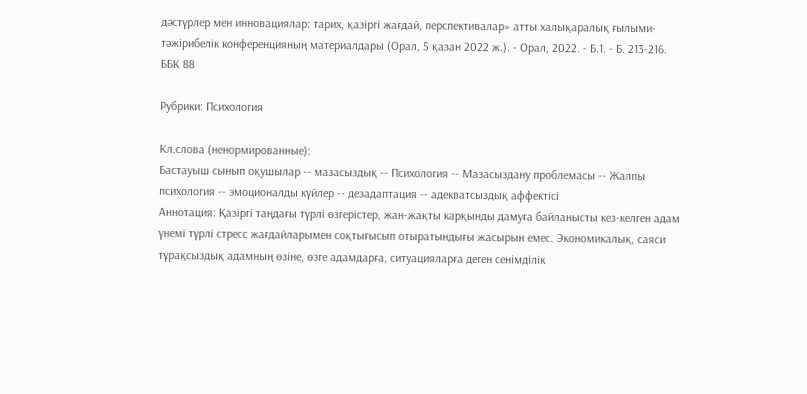дәстүрлер мен инновациялар: тарих, қазіргі жағдай, перспективалар» атты халықаралық ғылыми-тәжірибелік конференцияның материалдары (Орал, 5 қазан 2022 ж.). - Орал, 2022. - Б.1. - Б. 213-216.
ББК 88

Рубрики: Психология

Кл.слова (ненормированные):
Бастауыш сынып оқушылар -- мазасыздық -- Психология -- Мазасыздану проблемасы -- Жалпы психология -- эмоционалды күйлер -- дезадаптация -- адекватсыздық аффектісі
Аннотация: Қазіргі таңдағы түрлі өзгерістер, жан-жақты карқынды дамуға байланысты кез-келген адам үнемі түрлі стресс жағдайларымен соқтығысып отыратындығы жасырын емес. Экономикалық, саяси тұрақсыздық адамның өзіне, өзге адамдарға, ситуацияларға деген сенімділік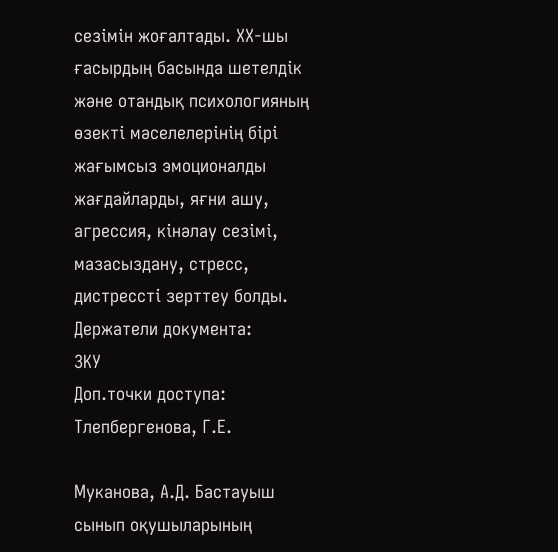сезімін жоғалтады. ХХ-шы ғасырдың басында шетелдік және отандық психологияның өзекті мәселелерінің бірі жағымсыз эмоционалды жағдайларды, яғни ашу, агрессия, кінәлау сезімі, мазасыздану, стресс, дистрессті зерттеу болды.
Держатели документа:
ЗКУ
Доп.точки доступа:
Тлепбергенова, Г.Е.

Муканова, А.Д. Бастауыш сынып оқушыларының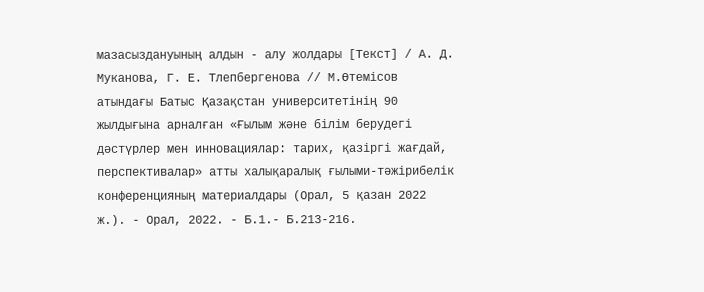мазасыздануының алдын - алу жолдары [Текст] / А. Д. Муканова, Г. Е. Тлепбергенова // М.Өтемісов атындағы Батыс Қазақстан университетінің 90 жылдығына арналған «Ғылым және білім берудегі дәстүрлер мен инновациялар: тарих, қазіргі жағдай, перспективалар» атты халықаралық ғылыми-тәжірибелік конференцияның материалдары (Орал, 5 қазан 2022 ж.). - Орал, 2022. - Б.1.- Б.213-216.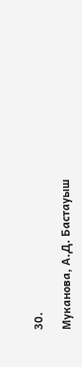30.

Муканова, А.Д. Бастауыш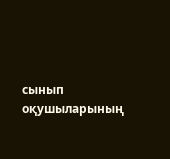сынып оқушыларының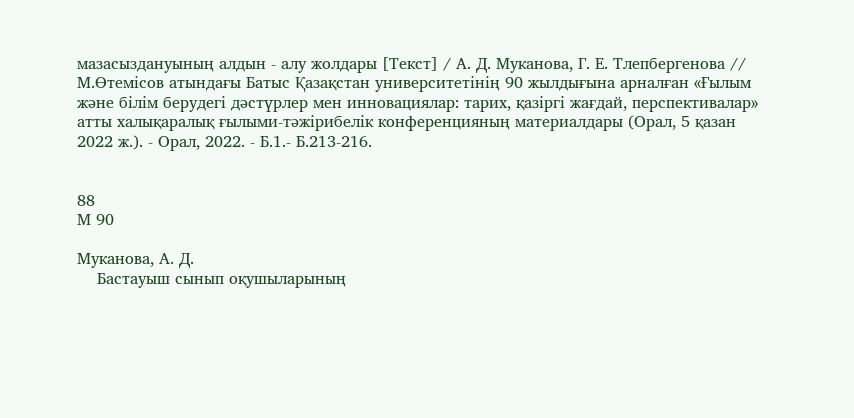мазасыздануының алдын - алу жолдары [Текст] / А. Д. Муканова, Г. Е. Тлепбергенова // М.Өтемісов атындағы Батыс Қазақстан университетінің 90 жылдығына арналған «Ғылым және білім берудегі дәстүрлер мен инновациялар: тарих, қазіргі жағдай, перспективалар» атты халықаралық ғылыми-тәжірибелік конференцияның материалдары (Орал, 5 қазан 2022 ж.). - Орал, 2022. - Б.1.- Б.213-216.


88
М 90

Муканова, А. Д.
    Бастауыш сынып оқушыларының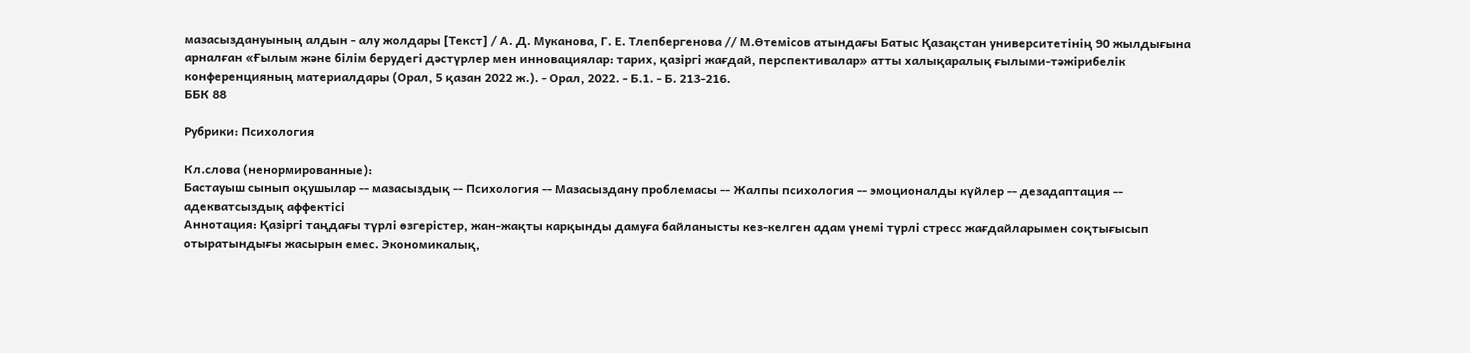мазасыздануының алдын - алу жолдары [Текст] / А. Д. Муканова, Г. Е. Тлепбергенова // М.Өтемісов атындағы Батыс Қазақстан университетінің 90 жылдығына арналған «Ғылым және білім берудегі дәстүрлер мен инновациялар: тарих, қазіргі жағдай, перспективалар» атты халықаралық ғылыми-тәжірибелік конференцияның материалдары (Орал, 5 қазан 2022 ж.). - Орал, 2022. - Б.1. - Б. 213-216.
ББК 88

Рубрики: Психология

Кл.слова (ненормированные):
Бастауыш сынып оқушылар -- мазасыздық -- Психология -- Мазасыздану проблемасы -- Жалпы психология -- эмоционалды күйлер -- дезадаптация -- адекватсыздық аффектісі
Аннотация: Қазіргі таңдағы түрлі өзгерістер, жан-жақты карқынды дамуға байланысты кез-келген адам үнемі түрлі стресс жағдайларымен соқтығысып отыратындығы жасырын емес. Экономикалық,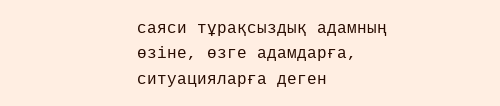саяси тұрақсыздық адамның өзіне, өзге адамдарға, ситуацияларға деген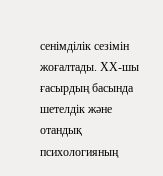сенімділік сезімін жоғалтады. ХХ-шы ғасырдың басында шетелдік және отандық психологияның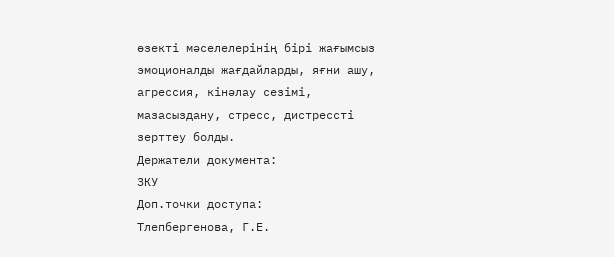өзекті мәселелерінің бірі жағымсыз эмоционалды жағдайларды, яғни ашу, агрессия, кінәлау сезімі, мазасыздану, стресс, дистрессті зерттеу болды.
Держатели документа:
ЗКУ
Доп.точки доступа:
Тлепбергенова, Г.Е.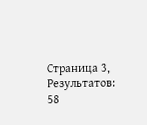Страница 3, Результатов: 58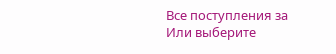Все поступления за
Или выберите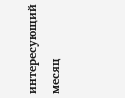интересующий месяц